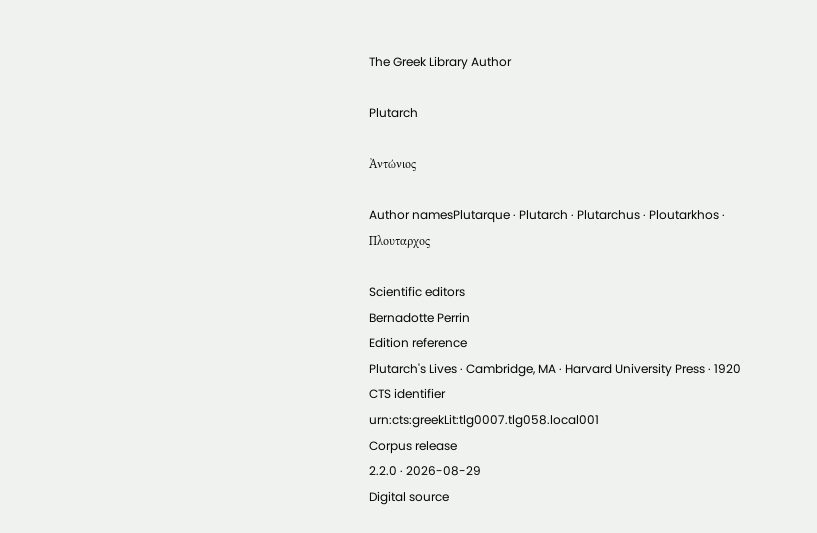The Greek Library Author

Plutarch

Ἀντώνιος

Author namesPlutarque · Plutarch · Plutarchus · Ploutarkhos · Πλουταρχος

Scientific editors
Bernadotte Perrin
Edition reference
Plutarch's Lives · Cambridge, MA · Harvard University Press · 1920
CTS identifier
urn:cts:greekLit:tlg0007.tlg058.local001
Corpus release
2.2.0 · 2026-08-29
Digital source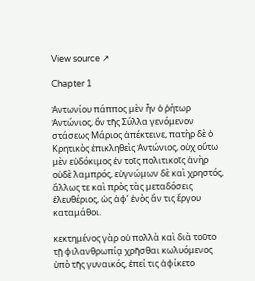View source ↗

Chapter 1

Ἀντωνίου πάππος μὲν ἦν ὁ ῥήτωρ Ἀντώνιος, ὃν τῆς Σύλλα γενόμενον στάσεως Μάριος ἀπέκτεινε, πατὴρ δὲ ὁ Κρητικὸς ἐπικληθεὶς Ἀντώνιος, οὐχ οὕτω μὲν εὐδόκιμος ἐν τοῖς πολιτικοῖς ἀνὴρ οὐδὲ λαμπρός, εὐγνώμων δὲ καὶ χρηστός, ἄλλως τε καὶ πρὸς τὰς μεταδόσεις ἐλευθέριος, ὡς ἀφʼ ἑνὸς ἄν τις ἔργου καταμάθοι.

κεκτημένος γὰρ οὐ πολλὰ καὶ διὰ τοῦτο τῇ φιλανθρωπίᾳ χρῆσθαι κωλυόμενος ὑπὸ τῆς γυναικός, ἐπεί τις ἀφίκετο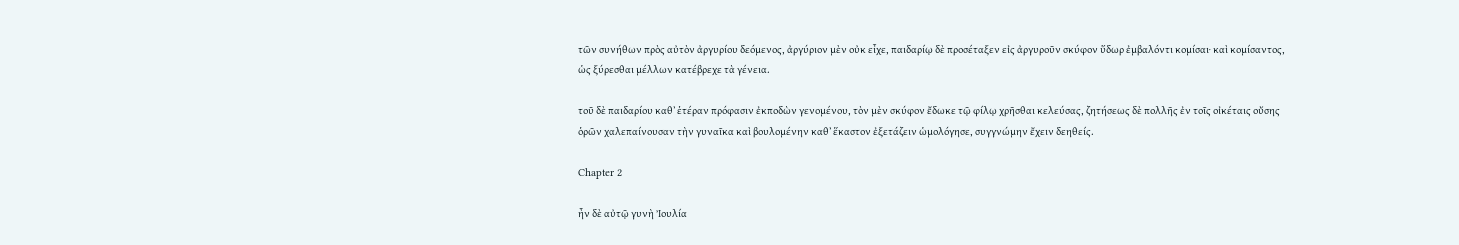τῶν συνήθων πρὸς αὐτὸν ἀργυρίου δεόμενος, ἀργύριον μὲν οὐκ εἶχε, παιδαρίῳ δὲ προσέταξεν εἰς ἀργυροῦν σκύφον ὕδωρ ἐμβαλόντι κομίσαι· καὶ κομίσαντος, ὡς ξύρεσθαι μέλλων κατέβρεχε τὰ γένεια.

τοῦ δὲ παιδαρίου καθʼ ἑτέραν πρόφασιν ἐκποδὼν γενομένου, τὸν μὲν σκύφον ἔδωκε τῷ φίλῳ χρῆσθαι κελεύσας, ζητήσεως δὲ πολλῆς ἐν τοῖς οἰκέταις οὔσης ὁρῶν χαλεπαίνουσαν τὴν γυναῖκα καὶ βουλομένην καθʼ ἕκαστον ἐξετάζειν ὡμολόγησε, συγγνώμην ἔχειν δεηθείς.

Chapter 2

ἦν δὲ αὐτῷ γυνὴ Ἰουλία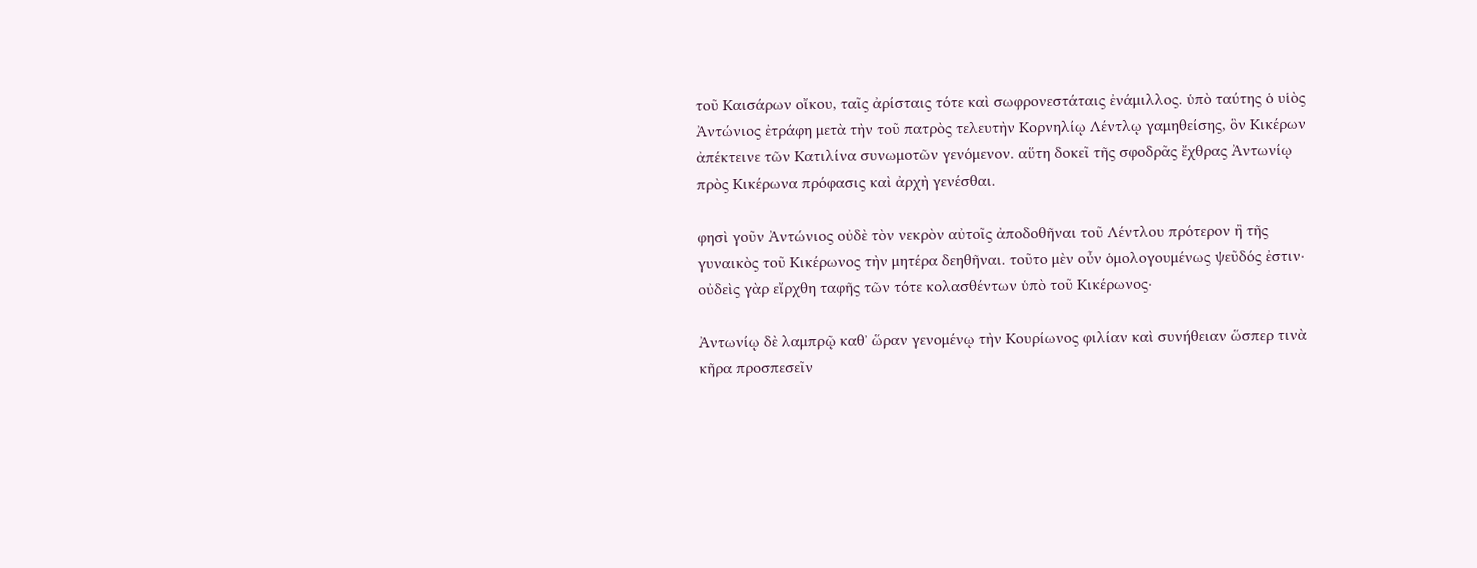τοῦ Καισάρων οἴκου, ταῖς ἀρίσταις τότε καὶ σωφρονεστάταις ἐνάμιλλος. ὑπὸ ταύτης ὁ υἱὸς Ἀντώνιος ἐτράφη μετὰ τὴν τοῦ πατρὸς τελευτὴν Κορνηλίῳ Λέντλῳ γαμηθείσης, ὃν Κικέρων ἀπέκτεινε τῶν Κατιλίνα συνωμοτῶν γενόμενον. αὕτη δοκεῖ τῆς σφοδρᾶς ἔχθρας Ἀντωνίῳ πρὸς Κικέρωνα πρόφασις καὶ ἀρχὴ γενέσθαι.

φησὶ γοῦν Ἀντώνιος οὐδὲ τὸν νεκρὸν αὐτοῖς ἀποδοθῆναι τοῦ Λέντλου πρότερον ἢ τῆς γυναικὸς τοῦ Κικέρωνος τὴν μητέρα δεηθῆναι. τοῦτο μὲν οὖν ὁμολογουμένως ψεῦδός ἐστιν· οὐδεὶς γὰρ εἴρχθη ταφῆς τῶν τότε κολασθέντων ὑπὸ τοῦ Κικέρωνος·

Ἀντωνίῳ δὲ λαμπρῷ καθʼ ὥραν γενομένῳ τὴν Κουρίωνος φιλίαν καὶ συνήθειαν ὥσπερ τινὰ κῆρα προσπεσεῖν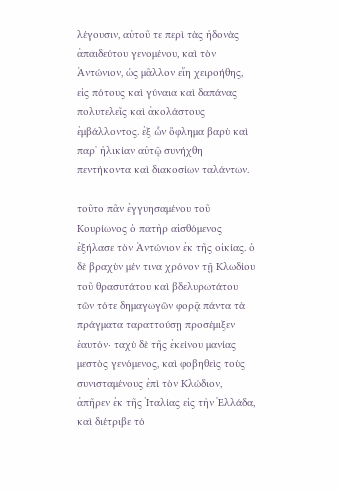λέγουσιν, αὐτοῦ τε περὶ τὰς ἡδονὰς ἀπαιδεύτου γενομένου, καὶ τὸν Ἀντώνιον, ὡς μᾶλλον εἴη χειροήθης, εἰς πότους καὶ γύναια καὶ δαπάνας πολυτελεῖς καὶ ἀκολάστους ἐμβάλλοντος. ἐξ ὧν ὄφλημα βαρὺ καὶ παρʼ ἡλικίαν αὐτῷ συνήχθη πεντήκοντα καὶ διακοσίων ταλάντων.

τοῦτο πᾶν ἐγγυησαμένου τοῦ Κουρίωνος ὁ πατὴρ αἰσθόμενος ἐξήλασε τὸν Ἀντώνιον ἐκ τῆς οἰκίας. ὁ δὲ βραχὺν μέν τινα χρόνον τῇ Κλωδίου τοῦ θρασυτάτου καὶ βδελυρωτάτου τῶν τότε δημαγωγῶν φορᾷ πάντα τὰ πράγματα ταραττούσῃ προσέμιξεν ἑαυτόν· ταχὺ δὲ τῆς ἐκείνου μανίας μεστὸς γενόμενος, καὶ φοβηθεὶς τοὺς συνισταμένους ἐπὶ τὸν Κλώδιον, ἀπῆρεν ἐκ τῆς Ἰταλίας εἰς τὴν Ἑλλάδα, καὶ διέτριβε τό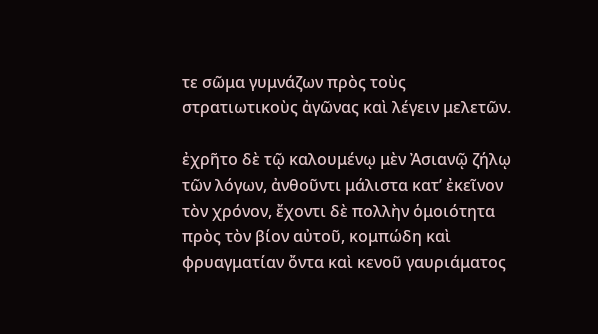τε σῶμα γυμνάζων πρὸς τοὺς στρατιωτικοὺς ἀγῶνας καὶ λέγειν μελετῶν.

ἐχρῆτο δὲ τῷ καλουμένῳ μὲν Ἀσιανῷ ζήλῳ τῶν λόγων, ἀνθοῦντι μάλιστα κατʼ ἐκεῖνον τὸν χρόνον, ἔχοντι δὲ πολλὴν ὁμοιότητα πρὸς τὸν βίον αὐτοῦ, κομπώδη καὶ φρυαγματίαν ὄντα καὶ κενοῦ γαυριάματος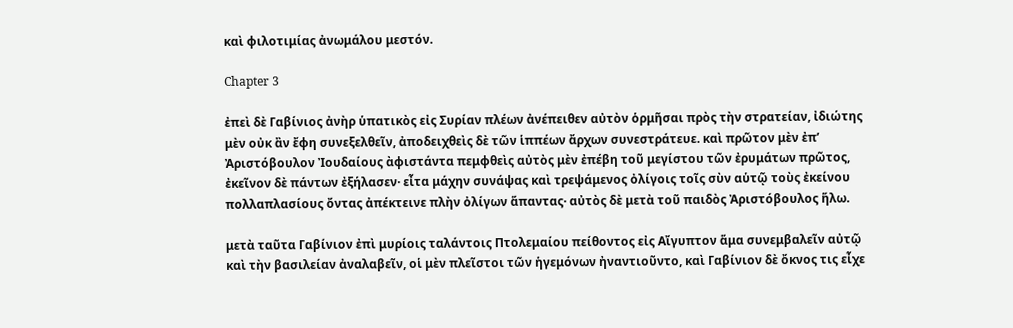καὶ φιλοτιμίας ἀνωμάλου μεστόν.

Chapter 3

ἐπεὶ δὲ Γαβίνιος ἀνὴρ ὑπατικὸς εἰς Συρίαν πλέων ἀνέπειθεν αὐτὸν ὁρμῆσαι πρὸς τὴν στρατείαν, ἰδιώτης μὲν οὐκ ἂν ἔφη συνεξελθεῖν, ἀποδειχθεὶς δὲ τῶν ἱππέων ἄρχων συνεστράτευε. καὶ πρῶτον μὲν ἐπʼ Ἀριστόβουλον Ἰουδαίους ὰφιστάντα πεμφθεὶς αὐτὸς μὲν ἐπέβη τοῦ μεγίστου τῶν ἐρυμάτων πρῶτος, ἐκεῖνον δὲ πάντων ἐξήλασεν· εἶτα μάχην συνάψας καὶ τρεψάμενος ὀλίγοις τοῖς σὺν αὑτῷ τοὺς ἐκείνου πολλαπλασίους ὄντας ἀπέκτεινε πλὴν ὀλίγων ἅπαντας· αὐτὸς δὲ μετὰ τοῦ παιδὸς Ἀριστόβουλος ἥλω.

μετὰ ταῦτα Γαβίνιον ἐπὶ μυρίοις ταλάντοις Πτολεμαίου πείθοντος εἰς Αἴγυπτον ἅμα συνεμβαλεῖν αὐτῷ καὶ τὴν βασιλείαν ἀναλαβεῖν, οἱ μὲν πλεῖστοι τῶν ἡγεμόνων ἠναντιοῦντο, καὶ Γαβίνιον δὲ ὄκνος τις εἶχε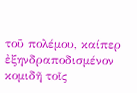τοῦ πολέμου, καίπερ ἐξηνδραποδισμένον κομιδῆ τοῖς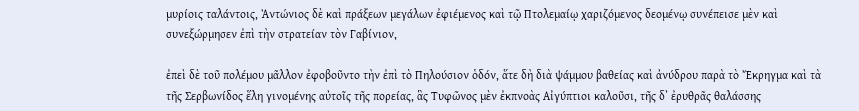μυρίοις ταλάντοις, Ἀντώνιος δὲ καὶ πράξεων μεγάλων ἐφιέμενος καὶ τῷ Πτολεμαίῳ χαριζόμενος δεομένῳ συνέπεισε μὲν καὶ συνεξώρμησεν ἐπὶ τὴν στρατείαν τὸν Γαβίνιον,

ἐπεὶ δὲ τοῦ πολέμου μᾶλλον ἐφοβοῦντο τὴν ἐπὶ τὸ Πηλούσιον ὁδόν, ἅτε δὴ διὰ ψάμμου βαθείας καὶ ἀνύδρου παρὰ τὸ Ἔκρηγμα καὶ τὰ τῆς Σερβωνίδος ἕλη γινομένης αὐτοῖς τῆς πορείας, ἃς Τυφῶνος μὲν ἐκπνοὰς Αἰγύπτιοι καλοῦσι, τῆς δʼ ἐρυθρᾶς θαλάσσης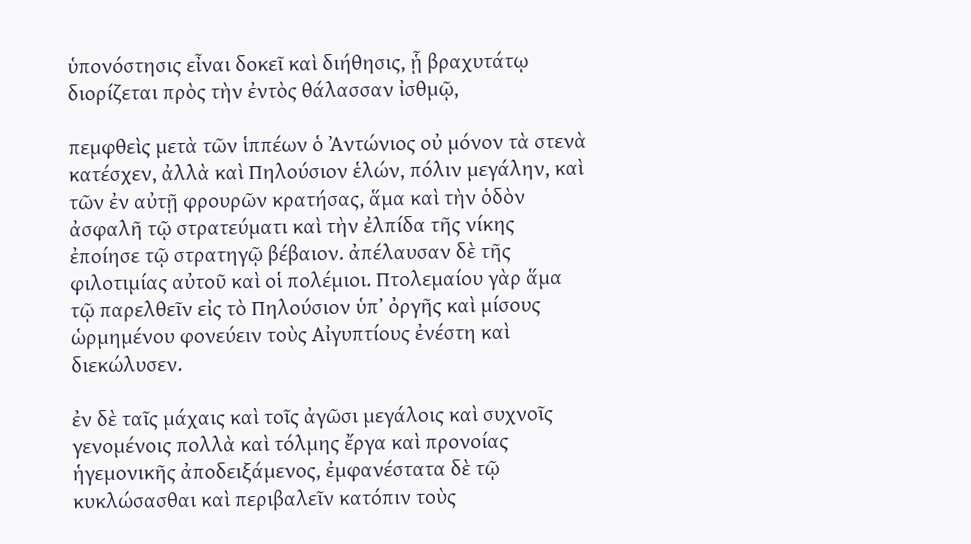ὑπονόστησις εἶναι δοκεῖ καὶ διήθησις, ᾗ βραχυτάτῳ διορίζεται πρὸς τὴν ἐντὸς θάλασσαν ἰσθμῷ,

πεμφθεὶς μετὰ τῶν ἱππέων ὁ Ἀντώνιος οὐ μόνον τὰ στενὰ κατέσχεν, ἀλλὰ καὶ Πηλούσιον ἑλών, πόλιν μεγάλην, καὶ τῶν ἐν αὐτῇ φρουρῶν κρατήσας, ἅμα καὶ τὴν ὁδὸν ἀσφαλῆ τῷ στρατεύματι καὶ τὴν ἐλπίδα τῆς νίκης ἐποίησε τῷ στρατηγῷ βέβαιον. ἀπέλαυσαν δὲ τῆς φιλοτιμίας αὐτοῦ καὶ οἱ πολέμιοι. Πτολεμαίου γὰρ ἅμα τῷ παρελθεῖν εἰς τὸ Πηλούσιον ὑπʼ ὀργῆς καὶ μίσους ὡρμημένου φονεύειν τοὺς Αἰγυπτίους ἐνέστη καὶ διεκώλυσεν.

ἐν δὲ ταῖς μάχαις καὶ τοῖς ἀγῶσι μεγάλοις καὶ συχνοῖς γενομένοις πολλὰ καὶ τόλμης ἔργα καὶ προνοίας ἡγεμονικῆς ἀποδειξάμενος, ἐμφανέστατα δὲ τῷ κυκλώσασθαι καὶ περιβαλεῖν κατόπιν τοὺς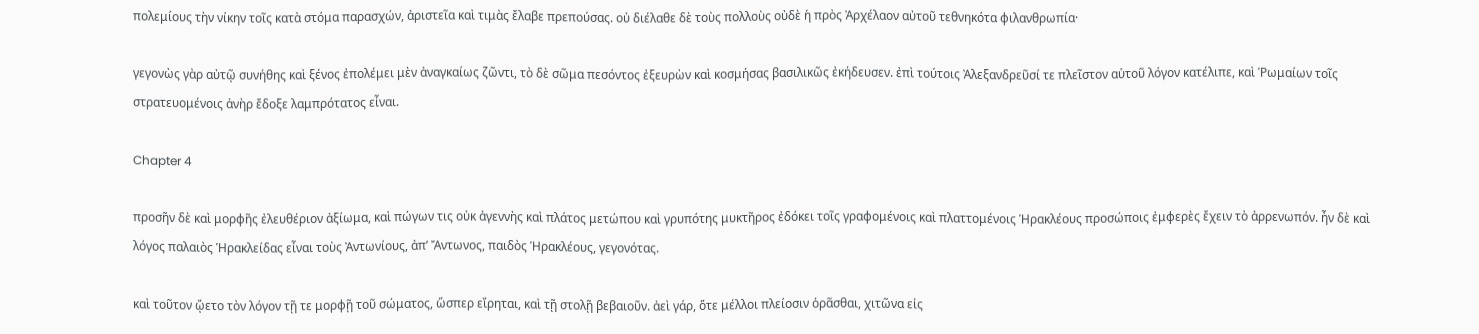πολεμίους τὴν νίκην τοῖς κατὰ στόμα παρασχών, ἀριστεῖα καὶ τιμὰς ἔλαβε πρεπούσας. οὐ διέλαθε δὲ τοὺς πολλοὺς οὐδὲ ἡ πρὸς Ἀρχέλαον αὐτοῦ τεθνηκότα φιλανθρωπία·

γεγονὼς γὰρ αὐτῷ συνήθης καὶ ξένος ἐπολέμει μὲν ἀναγκαίως ζῶντι, τὸ δὲ σῶμα πεσόντος ἐξευρὼν καὶ κοσμήσας βασιλικῶς ἐκήδευσεν. ἐπὶ τούτοις Ἀλεξανδρεῦσί τε πλεῖστον αὑτοῦ λόγον κατέλιπε, καὶ Ῥωμαίων τοῖς στρατευομένοις ἀνὴρ ἔδοξε λαμπρότατος εἶναι.

Chapter 4

προσῆν δὲ καὶ μορφῆς ἐλευθέριον ἀξίωμα, καὶ πώγων τις οὐκ ἀγεννὴς καὶ πλάτος μετώπου καὶ γρυπότης μυκτῆρος ἐδόκει τοῖς γραφομένοις καὶ πλαττομένοις Ἡρακλέους προσώποις ἐμφερὲς ἔχειν τὸ ἀρρενωπόν. ἦν δὲ καὶ λόγος παλαιὸς Ἡρακλείδας εἶναι τοὺς Ἀντωνίους, ἀπʼ Ἄντωνος, παιδὸς Ἡρακλέους, γεγονότας.

καὶ τοῦτον ᾤετο τὸν λόγον τῇ τε μορφῇ τοῦ σώματος, ὥσπερ εἴρηται, καὶ τῇ στολῇ βεβαιοῦν. ἀεὶ γάρ, ὅτε μέλλοι πλείοσιν ὁρᾶσθαι, χιτῶνα εἰς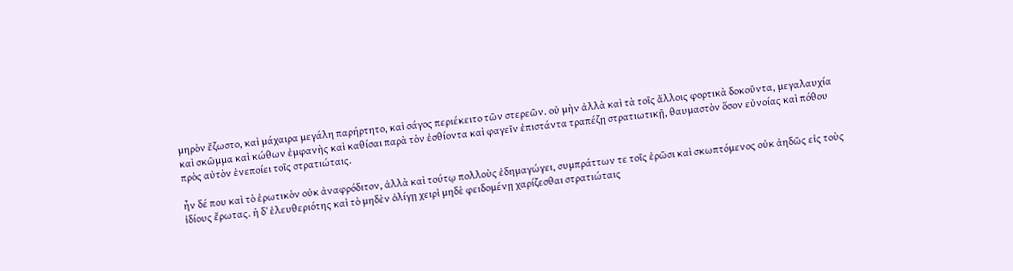μηρὸν ἔζωστο, καὶ μάχαιρα μεγάλη παρήρτητο, καὶ σάγος περιέκειτο τῶν στερεῶν. οὐ μὴν ἀλλὰ καὶ τὰ τοῖς ἄλλοις φορτικὰ δοκοῦντα, μεγαλαυχία καὶ σκῶμμα καὶ κώθων ἐμφανὴς καὶ καθίσαι παρὰ τὸν ἐσθίοντα καὶ φαγεῖν ἐπιστάντα τραπέζῃ στρατιωτικῇ, θαυμαστὸν ὅσον εὐνοίας καὶ πόθου πρὸς αὐτὸν ἐνεποίει τοῖς στρατιώταις.

ἦν δέ που καὶ τὸ ἐρωτικὸν οὐκ ἀναφρόδιτον, ἀλλὰ καὶ τούτῳ πολλοὺς ἐδημαγώγει, συμπράττων τε τοῖς ἐρῶσι καὶ σκωπτόμενος οὐκ ἀηδῶς εἰς τοὺς ἰδίους ἔρωτας. ἡ δʼ ἐλευθεριότης καὶ τὸ μηδὲν ὀλίγῃ χειρὶ μηδὲ φειδομένῃ χαρίζεσθαι στρατιώταις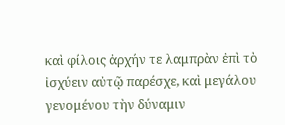καὶ φίλοις ἀρχήν τε λαμπρὰν ἐπὶ τὸ ἰσχύειν αὐτῷ παρέσχε, καὶ μεγάλου γενομένου τὴν δύναμιν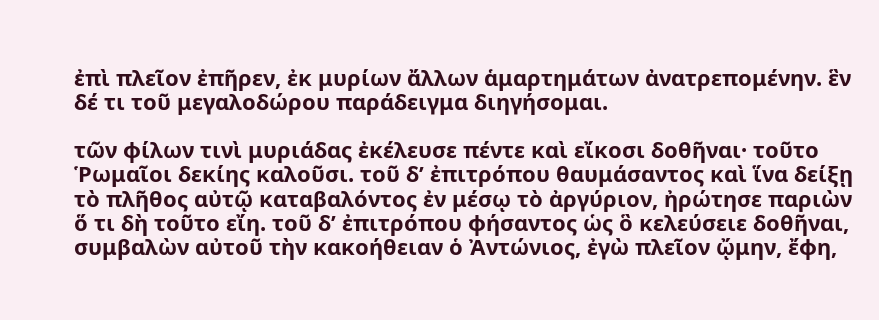ἐπὶ πλεῖον ἐπῆρεν, ἐκ μυρίων ἄλλων ἁμαρτημάτων ἀνατρεπομένην. ἓν δέ τι τοῦ μεγαλοδώρου παράδειγμα διηγήσομαι.

τῶν φίλων τινὶ μυριάδας ἐκέλευσε πέντε καὶ εἴκοσι δοθῆναι· τοῦτο Ῥωμαῖοι δεκίης καλοῦσι. τοῦ δʼ ἐπιτρόπου θαυμάσαντος καὶ ἵνα δείξῃ τὸ πλῆθος αὐτῷ καταβαλόντος ἐν μέσῳ τὸ ἀργύριον, ἠρώτησε παριὼν ὅ τι δὴ τοῦτο εἴη. τοῦ δʼ ἐπιτρόπου φήσαντος ὡς ὃ κελεύσειε δοθῆναι, συμβαλὼν αὐτοῦ τὴν κακοήθειαν ὁ Ἀντώνιος, ἐγὼ πλεῖον ᾤμην, ἔφη,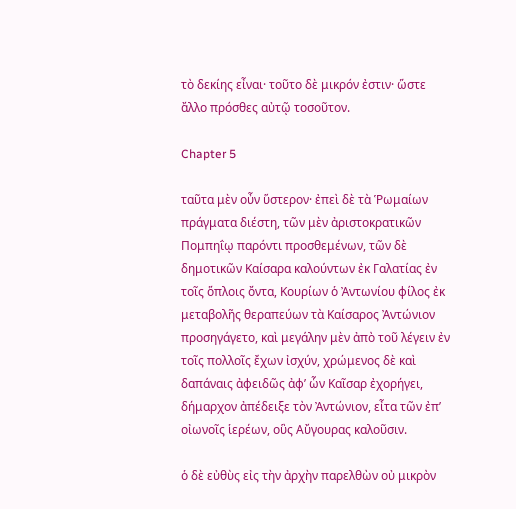τὸ δεκίης εἶναι· τοῦτο δὲ μικρόν ἐστιν· ὥστε ἄλλο πρόσθες αὐτῷ τοσοῦτον.

Chapter 5

ταῦτα μὲν οὖν ὕστερον· ἐπεὶ δὲ τὰ Ῥωμαίων πράγματα διέστη, τῶν μὲν ἀριστοκρατικῶν Πομπηΐῳ παρόντι προσθεμένων, τῶν δὲ δημοτικῶν Καίσαρα καλούντων ἐκ Γαλατίας ἐν τοῖς ὅπλοις ὄντα, Κουρίων ὁ Ἀντωνίου φίλος ἐκ μεταβολῆς θεραπεύων τὰ Καίσαρος Ἀντώνιον προσηγάγετο, καὶ μεγάλην μὲν ἀπὸ τοῦ λέγειν ἐν τοῖς πολλοῖς ἔχων ἰσχύν, χρώμενος δὲ καὶ δαπάναις ἀφειδῶς ἀφʼ ὧν Καῖσαρ ἐχορήγει, δήμαρχον ἀπέδειξε τὸν Ἀντώνιον, εἶτα τῶν ἐπʼ οἰωνοῖς ἱερέων, οὓς Αὔγουρας καλοῦσιν.

ὁ δὲ εὐθὺς εἰς τὴν ἀρχὴν παρελθὼν οὐ μικρὸν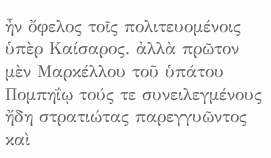ἦν ὄφελος τοῖς πολιτευομένοις ὑπὲρ Καίσαρος. ἀλλὰ πρῶτον μὲν Μαρκέλλου τοῦ ὑπάτου Πομπηΐῳ τούς τε συνειλεγμένους ἤδη στρατιώτας παρεγγυῶντος καὶ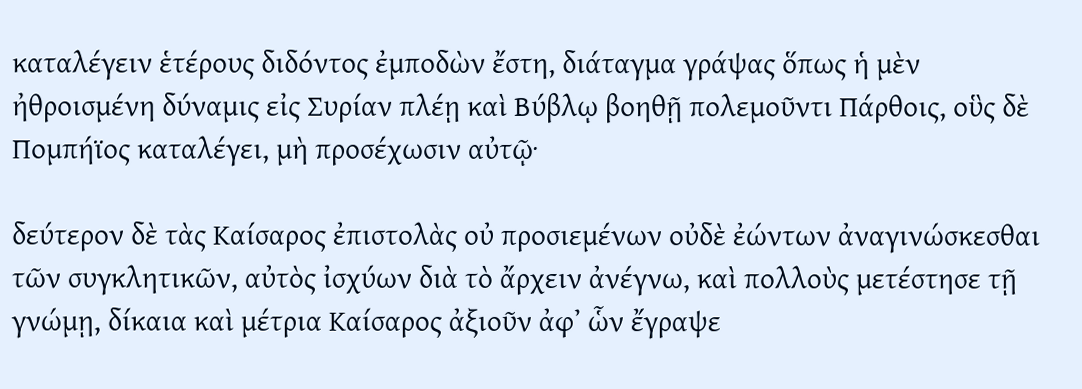καταλέγειν ἑτέρους διδόντος ἐμποδὼν ἔστη, διάταγμα γράψας ὅπως ἡ μὲν ἠθροισμένη δύναμις εἰς Συρίαν πλέῃ καὶ Βύβλῳ βοηθῇ πολεμοῦντι Πάρθοις, οὓς δὲ Πομπήϊος καταλέγει, μὴ προσέχωσιν αὐτῷ·

δεύτερον δὲ τὰς Καίσαρος ἐπιστολὰς οὐ προσιεμένων οὐδὲ ἐώντων ἀναγινώσκεσθαι τῶν συγκλητικῶν, αὐτὸς ἰσχύων διὰ τὸ ἄρχειν ἀνέγνω, καὶ πολλοὺς μετέστησε τῇ γνώμῃ, δίκαια καὶ μέτρια Καίσαρος ἀξιοῦν ἀφʼ ὧν ἔγραψε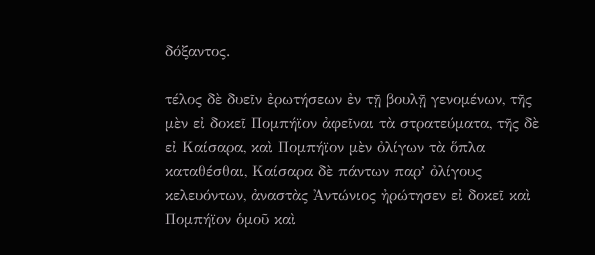δόξαντος.

τέλος δὲ δυεῖν ἐρωτήσεων ἐν τῇ βουλῇ γενομένων, τῆς μὲν εἰ δοκεῖ Πομπήϊον ἀφεῖναι τὰ στρατεύματα, τῆς δὲ εἰ Καίσαρα, καὶ Πομπήϊον μὲν ὀλίγων τὰ ὅπλα καταθέσθαι, Καίσαρα δὲ πάντων παρʼ ὀλίγους κελευόντων, ἀναστὰς Ἀντώνιος ἠρώτησεν εἰ δοκεῖ καὶ Πομπήϊον ὁμοῦ καὶ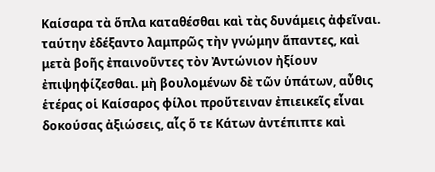Καίσαρα τὰ ὅπλα καταθέσθαι καὶ τὰς δυνάμεις ἀφεῖναι. ταύτην ἐδέξαντο λαμπρῶς τὴν γνώμην ἅπαντες, καὶ μετὰ βοῆς ἐπαινοῦντες τὸν Ἀντώνιον ἠξίουν ἐπιψηφίζεσθαι. μὴ βουλομένων δὲ τῶν ὑπάτων, αὖθις ἑτέρας οἱ Καίσαρος φίλοι προὔτειναν ἐπιεικεῖς εἶναι δοκούσας ἀξιώσεις, αἷς ὅ τε Κάτων ἀντέπιπτε καὶ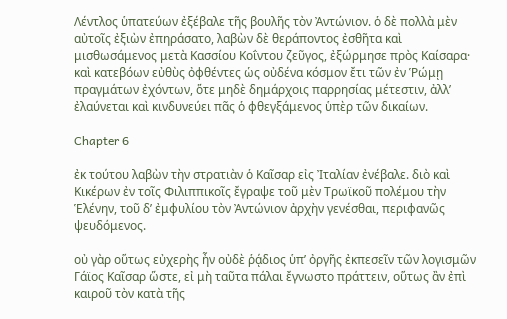Λέντλος ὑπατεύων ἐξέβαλε τῆς βουλῆς τὸν Ἀντώνιον. ὁ δὲ πολλὰ μὲν αὐτοῖς ἐξιὼν ἐπηράσατο, λαβὼν δὲ θεράποντος ἐσθῆτα καὶ μισθωσάμενος μετὰ Κασσίου Κοΐντου ζεῦγος, ἐξώρμησε πρὸς Καίσαρα· καὶ κατεβόων εὐθὺς ὀφθέντες ὡς οὐδένα κόσμον ἔτι τῶν ἐν Ῥώμῃ πραγμάτων ἐχόντων, ὅτε μηδὲ δημάρχοις παρρησίας μέτεστιν, ἀλλʼ ἐλαύνεται καὶ κινδυνεύει πᾶς ὁ φθεγξάμενος ὑπὲρ τῶν δικαίων.

Chapter 6

ἐκ τούτου λαβὼν τὴν στρατιὰν ὁ Καῖσαρ εἰς Ἰταλίαν ἐνέβαλε. διὸ καὶ Κικέρων ἐν τοῖς Φιλιππικοῖς ἔγραψε τοῦ μὲν Τρωϊκοῦ πολέμου τὴν Ἑλένην, τοῦ δʼ ἐμφυλίου τὸν Ἀντώνιον ἀρχὴν γενέσθαι, περιφανῶς ψευδόμενος.

οὐ γὰρ οὕτως εὐχερὴς ἦν οὐδὲ ῥᾴδιος ὑπʼ ὀργῆς ἐκπεσεῖν τῶν λογισμῶν Γάϊος Καῖσαρ ὥστε, εἰ μὴ ταῦτα πάλαι ἔγνωστο πράττειν, οὕτως ἂν ἐπὶ καιροῦ τὸν κατὰ τῆς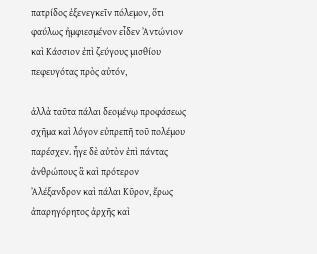πατρίδος ἐξενεγκεῖν πόλεμον, ὅτι φαύλως ἠμφιεσμένον εἶδεν Ἀντώνιον καὶ Κάσσιον ἐπὶ ζεύγους μισθίου πεφευγότας πρὸς αὐτόν,

ἀλλὰ ταῦτα πάλαι δεομένῳ προφάσεως σχῆμα καὶ λόγον εὐπρεπῆ τοῦ πολέμου παρέσχεν. ἦγε δὲ αὐτὸν ἐπὶ πάντας ἀνθρώπους ἃ καὶ πρότερον Ἀλέξανδρον καὶ πάλαι Κῦρον, ἔρως ἀπαρηγόρητος ἀρχῆς καὶ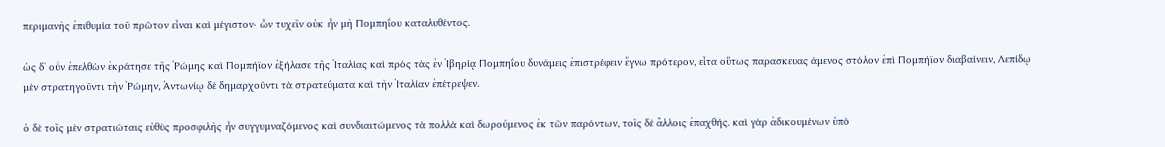περιμανὴς ἐπιθυμία τοῦ πρῶτον εἶναι καὶ μέγιστον· ὧν τυχεῖν οὐκ ἦν μὴ Πομπηΐου καταλυθέντος.

ὡς δʼ οὖν ἐπελθὼν ἐκράτησε τῆς Ῥώμης καὶ Πομπήϊον ἐξήλασε τῆς Ἰταλίας καὶ πρὸς τὰς ἐν Ἰβηρίᾳ Πομπηΐου δυνάμεις ἐπιστρέφειν ἔγνω πρότερον, εἶτα οὕτως παρασκευας άμενος στόλον ἐπὶ Πομπήϊον διαβαίνειν, Λεπίδῳ μὲν στρατηγοῦντι τὴν Ῥώμην, Ἀντωνίῳ δὲ δημαρχοῦντι τὰ στρατεύματα καὶ τὴν Ἰταλίαν ἐπέτρεψεν.

ὁ δὲ τοῖς μὲν στρατιώταις εὐθὺς προσφιλὴς ἦν συγγυμναζόμενος καὶ συνδιαιτώμενος τὰ πολλὰ καὶ δωρούμενος ἐκ τῶν παρόντων, τοῖς δὲ ἄλλοις ἐπαχθής. καὶ γὰρ ἀδικουμένων ὑπὸ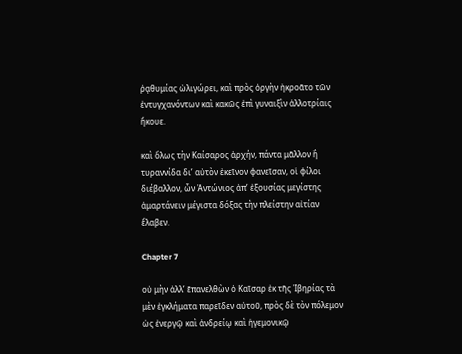ῥᾳθυμίας ὠλιγώρει, καὶ πρὸς ὀργὴν ἠκροᾶτο τῶν ἐντυγχανόντων καὶ κακῶς ἐπὶ γυναιξὶν ἀλλοτρίαις ἤκουε.

καὶ ὅλως τὴν Καίσαρος ἀρχήν, πάντα μᾶλλον ἢ τυραννίδα δι’ αὐτὸν ἐκεῖνον φανεῖσαν, οἱ φίλοι διέβαλλον, ὧν Ἀντώνιος ἀπʼ ἐξουσίας μεγίστης ἁμαρτάνειν μέγιστα δόξας τὴν πλείστην αἰτίαν ἔλαβεν.

Chapter 7

οὐ μὴν ἀλλʼ ε͂πανελθὼν ὁ Καῖσαρ ἐκ τῆς Ἰβηρίας τὰ μὲν ἐγκλήματα παρεῖδεν αὐτοῦ, πρὸς δὲ τὸν πόλεμον ὡς ἐνεργῷ καὶ ἀνδρείῳ καὶ ἡγεμονικῷ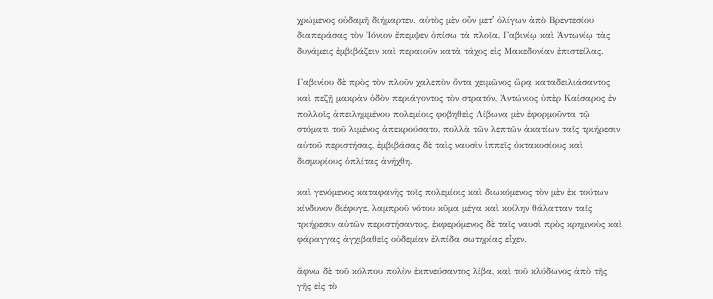χρώμενος οὐδαμῆ διήμαρτεν. αὐτὸς μὲν οὖν μετʼ ὀλίγων ἀπὸ Βρεντεσίου διαπεράσας τὸν Ἰόνιον ἔπεμψεν ὀπίσω τὰ πλοῖα, Γαβινίῳ καὶ Ἀντωνίῳ τὰς δυνάμεις ἐμβιβάζειν καὶ περαιοῦν κατὰ τάχος εἰς Μακεδονίαν ἐπιστείλας.

Γαβινίου δὲ πρὸς τὸν πλοῦν χαλεπὸν ὄντα χειμῶνος ὥρᾳ καταδειλιάσαντος καὶ πεζῇ μακρὰν ὁδὸν περιάγοντος τὸν στρατόν, Ἀντώνιος ὑπὲρ Καίσαρος ἐν πολλοῖς ἀπειλημμένου πολεμίοις φοβηθεὶς Λίβωνα μὲν ἐφορμοῦντα τῷ στόματι τοῦ λιμένος ἀπεκρούσατο, πολλὰ τῶν λεπτῶν ἀκατίων ταῖς τριήρεσιν αὐτοῦ περιστήσας, ἐμβιβάσας δὲ ταὶς ναυσὶν ἱππεῖς ὀκτακοσίους καὶ δισμυρίους ὁπλίτας ἀνήχθη.

καὶ γενόμενος καταφανὴς τοῖς πολεμίοις καὶ διωκόμενος τὸν μὲν ἐκ τούτων κίνδυνον διέφυγε, λαμπροῦ νότου κῦμα μέγα καὶ κοίλην θάλατταν ταῖς τριήρεσιν αὐτῶν περιστήσαντος, ἐκφερόμενος δὲ ταῖς ναυσὶ πρὸς κρημνοὺς καὶ φάραγγας ἀγχιβαθεῖς οὐδεμίαν ἐλπίδα σωτηρίας εἶχεν.

ἄφνω δὲ τοῦ κόλπου πολὺν ἐκπνεύσαντος λίβα, καὶ τοῦ κλύδωνος ἀπὸ τῆς γῆς εἰς τὸ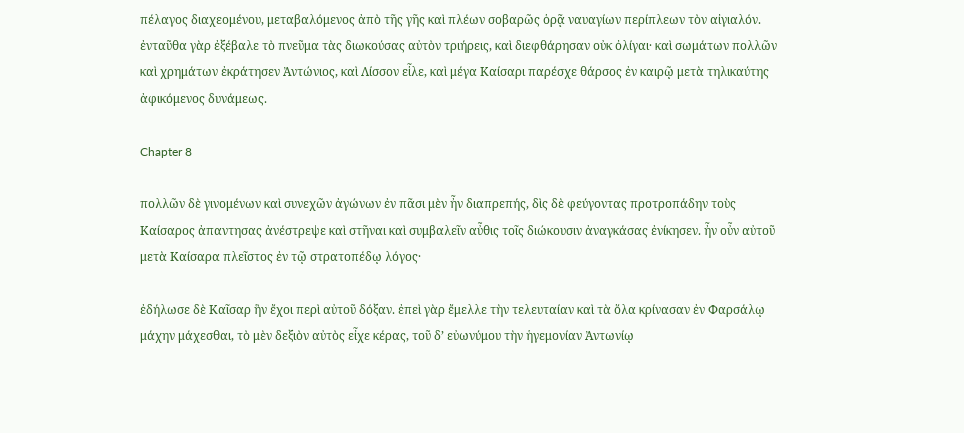πέλαγος διαχεομένου, μεταβαλόμενος ἀπὸ τῆς γῆς καὶ πλέων σοβαρῶς ὁρᾷ ναυαγίων περίπλεων τὸν αἰγιαλόν. ἐνταῦθα γὰρ ἐξέβαλε τὸ πνεῦμα τὰς διωκούσας αὐτὸν τριήρεις, καὶ διεφθάρησαν οὐκ ὀλίγαι· καὶ σωμάτων πολλῶν καὶ χρημάτων ἐκράτησεν Ἀντώνιος, καὶ Λίσσον εἷλε, καὶ μέγα Καίσαρι παρέσχε θάρσος ἐν καιρῷ μετὰ τηλικαύτης ἀφικόμενος δυνάμεως.

Chapter 8

πολλῶν δὲ γινομένων καὶ συνεχῶν ἀγώνων ἐν πᾶσι μὲν ἦν διαπρεπής, δὶς δὲ φεύγοντας προτροπάδην τοὺς Καίσαρος ἀπαντησας ἀνέστρεψε καὶ στῆναι καὶ συμβαλεῖν αὖθις τοῖς διώκουσιν ἀναγκάσας ἐνίκησεν. ἦν οὖν αὐτοῦ μετὰ Καίσαρα πλεῖστος ἐν τῷ στρατοπέδῳ λόγος·

ἐδήλωσε δὲ Καῖσαρ ἣν ἔχοι περὶ αὐτοῦ δόξαν. ἐπεὶ γὰρ ἔμελλε τὴν τελευταίαν καὶ τὰ ὅλα κρίνασαν ἐν Φαρσάλῳ μάχην μάχεσθαι, τὸ μὲν δεξιὸν αὐτὸς εἶχε κέρας, τοῦ δʼ εὐωνύμου τὴν ἡγεμονίαν Ἀντωνίῳ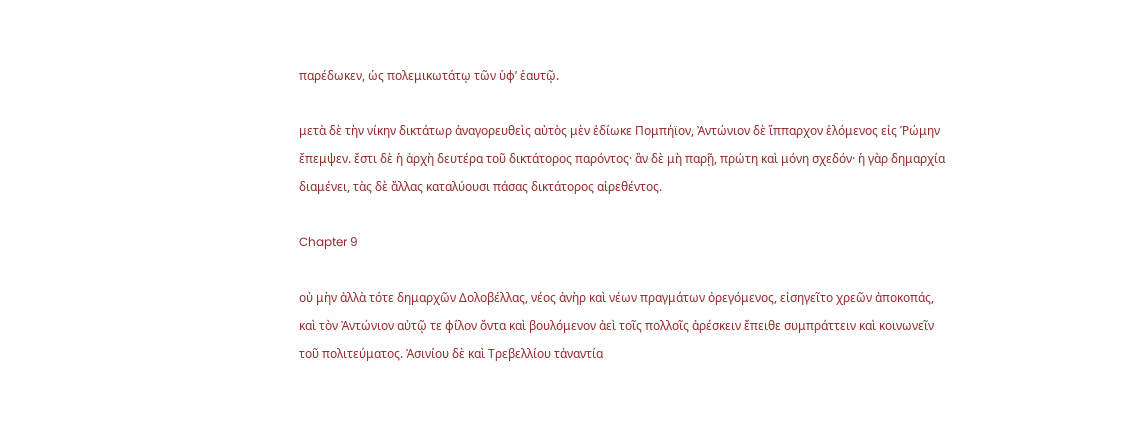παρέδωκεν, ὡς πολεμικωτάτῳ τῶν ὑφʼ ἑαυτῷ.

μετὰ δὲ τὴν νίκην δικτάτωρ ἀναγορευθεὶς αὐτὸς μὲν ἐδίωκε Πομπήϊον, Ἀντώνιον δὲ ἵππαρχον ἑλόμενος εἰς Ῥώμην ἔπεμψεν. ἔστι δὲ ἡ ἀρχὴ δευτέρα τοῦ δικτάτορος παρόντος· ἂν δὲ μὴ παρῇ, πρώτη καὶ μόνη σχεδόν· ἡ γὰρ δημαρχία διαμένει, τὰς δὲ ἄλλας καταλύουσι πάσας δικτάτορος αἱρεθέντος.

Chapter 9

οὐ μὴν ἀλλὰ τότε δημαρχῶν Δολοβέλλας, νέος ἀνὴρ καὶ νέων πραγμάτων ὀρεγόμενος, εἰσηγεῖτο χρεῶν ἀποκοπάς, καὶ τὸν Ἀντώνιον αὐτῷ τε φίλον ὄντα καὶ βουλόμενον ἀεὶ τοῖς πολλοῖς ἀρέσκειν ἔπειθε συμπράττειν καὶ κοινωνεῖν τοῦ πολιτεύματος. Ἀσινίου δὲ καὶ Τρεβελλίου τἀναντία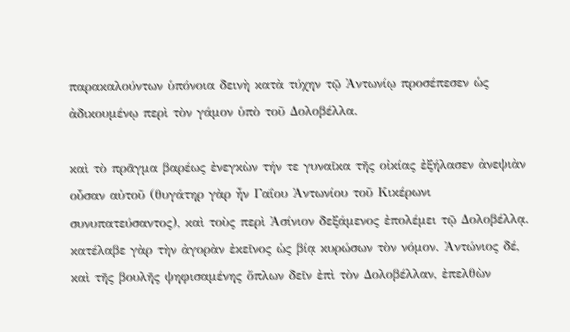παρακαλούντων ὑπόνοια δεινὴ κατὰ τύχην τῷ Ἀντωνίῳ προσέπεσεν ὡς ἀδικουμένῳ περὶ τὸν γάμον ὑπὸ τοῦ Δολοβέλλα.

καὶ τὸ πρᾶγμα βαρέως ἐνεγκὼν τήν τε γυναῖκα τῆς οἰκίας ἐξήλασεν ἀνεψιὰν οὖσαν αὐτοῦ (θυγάτηρ γὰρ ἦν Γαΐου Ἀντωνίου τοῦ Κικέρωνι συνυπατεύσαντος), καὶ τοὺς περὶ Ἀσίνιον δεξάμενος ἐπολέμει τῷ Δολοβέλλᾳ. κατέλαβε γὰρ τὴν ἀγορὰν ἐκεῖνος ὡς βίᾳ κυρώσων τὸν νόμον. Ἀντώνιος δέ, καὶ τῆς βουλῆς ψηφισαμένης ὅπλων δεῖν ἐπὶ τὸν Δολοβέλλαν, ἐπελθὼν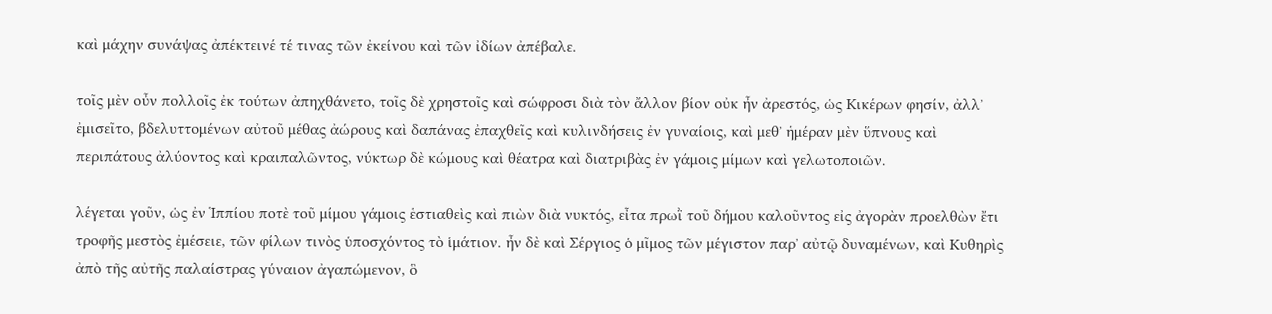καὶ μάχην συνάψας ἀπέκτεινέ τέ τινας τῶν ἐκείνου καὶ τῶν ἰδίων ἀπέβαλε.

τοῖς μὲν οὖν πολλοῖς ἐκ τούτων ἀπηχθάνετο, τοῖς δὲ χρηστοῖς καὶ σώφροσι διὰ τὸν ἄλλον βίον οὐκ ἦν ἀρεστός, ὡς Κικέρων φησίν, ἀλλʼ ἐμισεῖτο, βδελυττομένων αὐτοῦ μέθας ἀώρους καὶ δαπάνας ἐπαχθεῖς καὶ κυλινδήσεις ἐν γυναίοις, καὶ μεθʼ ἡμέραν μὲν ὕπνους καὶ περιπάτους ἀλύοντος καὶ κραιπαλῶντος, νύκτωρ δὲ κώμους καὶ θέατρα καὶ διατριβὰς ἐν γάμοις μίμων καὶ γελωτοποιῶν.

λέγεται γοῦν, ὡς ἐν Ἱππίου ποτὲ τοῦ μίμου γάμοις ἑστιαθεὶς καὶ πιὼν διὰ νυκτός, εἶτα πρωῒ τοῦ δήμου καλοῦντος εἰς ἀγορὰν προελθὼν ἔτι τροφῆς μεστὸς ἐμέσειε, τῶν φίλων τινὸς ὑποσχόντος τὸ ἱμάτιον. ἦν δὲ καὶ Σέργιος ὁ μῖμος τῶν μέγιστον παρʼ αὐτῷ δυναμένων, καὶ Κυθηρὶς ἀπὸ τῆς αὐτῆς παλαίστρας γύναιον ἀγαπώμενον, ὃ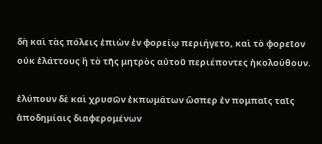δὴ καὶ τὰς πόλεις ἐπιὼν ἐν φορείῳ περιήγετο, καὶ τὸ φορεῖον οὐκ ἐλάττους ἢ τὸ τῆς μητρὸς αὐτοῦ περιέποντες ἠκολούθουν.

ἐλύπουν δὲ καὶ χρυσῶν ἐκπωμάτων ὥσπερ ἐν πομπαῖς ταῖς ἀποδημίαις διαφερομένων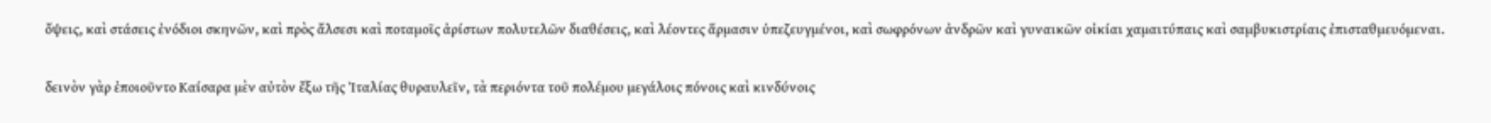ὄψεις, καὶ στάσεις ἐνόδιοι σκηνῶν, καὶ πρὸς ἄλσεσι καὶ ποταμοῖς ἀρίστων πολυτελῶν διαθέσεις, καὶ λέοντες ἅρμασιν ὑπεζευγμένοι, καὶ σωφρόνων ἀνδρῶν καὶ γυναικῶν οἰκίαι χαμαιτύπαις καὶ σαμβυκιστρίαις ἐπισταθμευόμεναι.

δεινὸν γὰρ ἐποιοῦντο Καίσαρα μὲν αὐτὸν ἔξω τῆς Ἰταλίας θυραυλεῖν, τὰ περιόντα τοῦ πολέμου μεγάλοις πόνοις καὶ κινδύνοις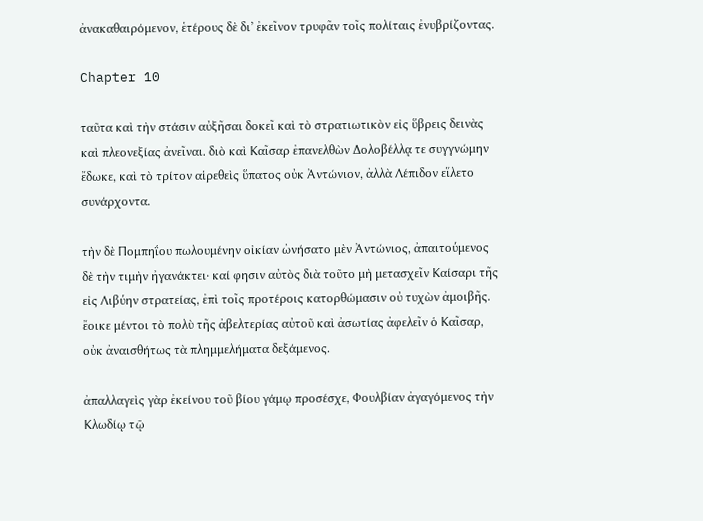ἀνακαθαιρόμενον, ἑτέρους δὲ δι’ ἐκεῖνον τρυφᾶν τοῖς πολίταις ἐνυβρίζοντας.

Chapter 10

ταῦτα καὶ τὴν στάσιν αὐξῆσαι δοκεῖ καὶ τὸ στρατιωτικὸν εἰς ὕβρεις δεινὰς καὶ πλεονεξίας ἀνεῖναι. διὸ καὶ Καῖσαρ ἐπανελθὼν Δολοβέλλᾳ τε συγγνώμην ἔδωκε, καὶ τὸ τρίτον αἱρεθεὶς ὕπατος οὐκ Ἀντώνιον, ἀλλὰ Λέπιδον εἵλετο συνάρχοντα.

τὴν δὲ Πομπηΐου πωλουμένην οἰκίαν ὠνήσατο μὲν Ἀντώνιος, ἀπαιτούμενος δὲ τὴν τιμὴν ἠγανάκτει· καί φησιν αὐτὸς διὰ τοῦτο μὴ μετασχεῖν Καίσαρι τῆς εἰς Λιβύην στρατείας, ἐπὶ τοῖς προτέροις κατορθώμασιν οὐ τυχὼν ἀμοιβῆς. ἔοικε μέντοι τὸ πολὺ τῆς ἀβελτερίας αὐτοῦ καὶ ἀσωτίας ἀφελεῖν ὁ Καῖσαρ, οὐκ ἀναισθήτως τὰ πλημμελήματα δεξάμενος.

ἀπαλλαγεὶς γὰρ ἐκείνου τοῦ βίου γάμῳ προσέσχε, Φουλβίαν ἀγαγόμενος τὴν Κλωδίῳ τῷ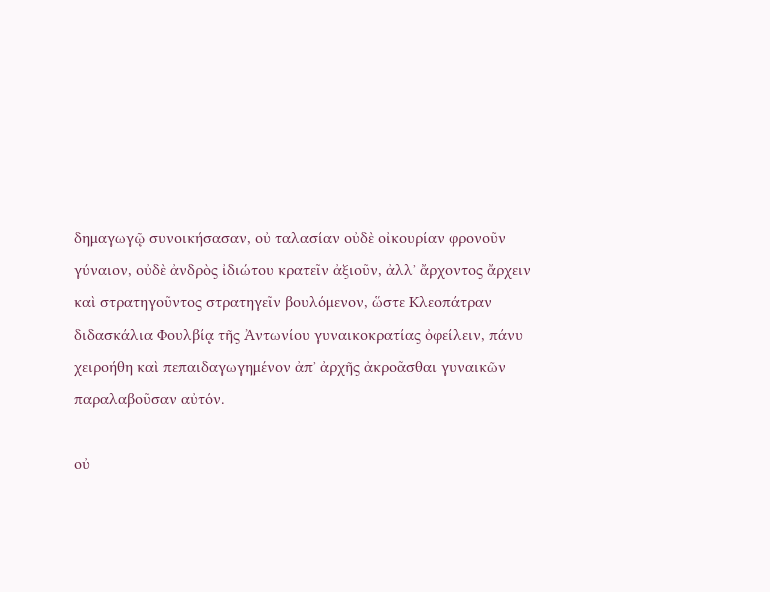δημαγωγῷ συνοικήσασαν, οὐ ταλασίαν οὐδὲ οἰκουρίαν φρονοῦν γύναιον, οὐδὲ ἀνδρὸς ἰδιώτου κρατεῖν ἀξιοῦν, ἀλλʼ ἄρχοντος ἄρχειν καὶ στρατηγοῦντος στρατηγεῖν βουλόμενον, ὥστε Κλεοπάτραν διδασκάλια Φουλβίᾳ τῆς Ἀντωνίου γυναικοκρατίας ὀφείλειν, πάνυ χειροήθη καὶ πεπαιδαγωγημένον ἀπʼ ἀρχῆς ἀκροᾶσθαι γυναικῶν παραλαβοῦσαν αὐτόν.

οὐ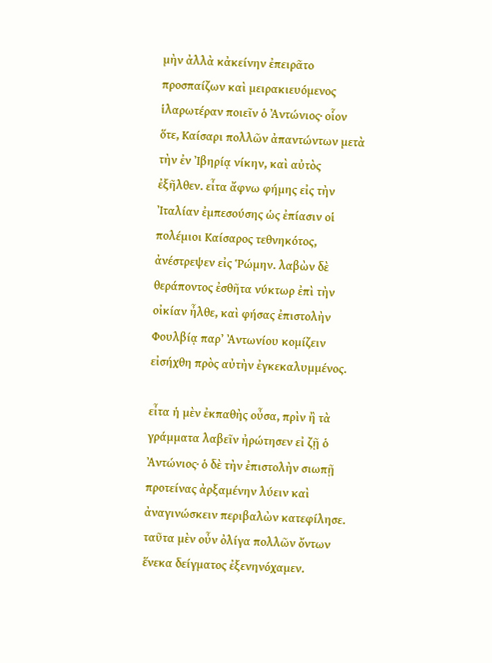μὴν ἀλλὰ κἀκείνην ἐπειρᾶτο προσπαίζων καὶ μειρακιευόμενος ἱλαρωτέραν ποιεῖν ὁ Ἀντώνιος· οἷον ὅτε, Καίσαρι πολλῶν ἀπαντώντων μετὰ τὴν ἐν Ἰβηρίᾳ νίκην, καὶ αὐτὸς ἐξῆλθεν. εἶτα ἄφνω φήμης εἰς τὴν Ἰταλίαν ἐμπεσούσης ὡς ἐπίασιν οἱ πολέμιοι Καίσαρος τεθνηκότος, ἀνέστρεψεν εἰς Ῥώμην. λαβὼν δὲ θεράποντος ἐσθῆτα νύκτωρ ἐπὶ τὴν οἰκίαν ἦλθε, καὶ φήσας ἐπιστολὴν Φουλβίᾳ παρʼ Ἀντωνίου κομίζειν εἰσήχθη πρὸς αὐτὴν ἐγκεκαλυμμένος.

εἶτα ἡ μὲν ἐκπαθὴς οὖσα, πρὶν ἢ τὰ γράμματα λαβεῖν ἠρώτησεν εἰ ζῇ ὁ Ἀντώνιος· ὁ δὲ τὴν ἐπιστολὴν σιωπῇ προτείνας ἀρξαμένην λύειν καὶ ἀναγινώσκειν περιβαλὼν κατεφίλησε. ταῦτα μὲν οὖν ὀλίγα πολλῶν ὄντων ἕνεκα δείγματος ἐξενηνόχαμεν.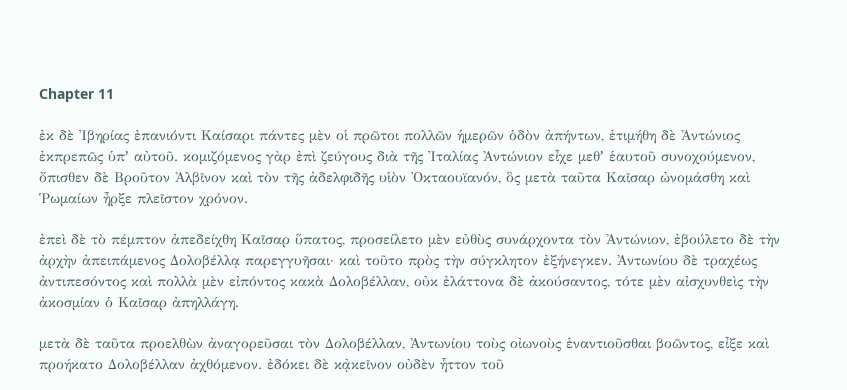Chapter 11

ἐκ δὲ Ἰβηρίας ἐπανιόντι Καίσαρι πάντες μὲν οἱ πρῶτοι πολλῶν ἡμερῶν ὁδὸν ἀπήντων, ἐτιμήθη δὲ Ἀντώνιος ἐκπρεπῶς ὑπʼ αὐτοῦ. κομιζόμενος γὰρ ἐπὶ ζεύγους διὰ τῆς Ἰταλίας Ἀντώνιον εἶχε μεθʼ ἑαυτοῦ συνοχούμενον, ὄπισθεν δὲ Βροῦτον Ἀλβῖνον καὶ τὸν τῆς ἀδελφιδῆς υἱὸν Ὀκταουϊανόν, ὃς μετὰ ταῦτα Καῖσαρ ὠνομάσθη καὶ Ῥωμαίων ἦρξε πλεῖστον χρόνον.

ἐπεὶ δὲ τὸ πέμπτον ἀπεδείχθη Καῖσαρ ὕπατος, προσείλετο μὲν εὐθὺς συνάρχοντα τὸν Ἀντώνιον, ἐβούλετο δὲ τὴν ἀρχὴν ἀπειπάμενος Δολοβέλλᾳ παρεγγυῆσαι· καὶ τοῦτο πρὸς τὴν σύγκλητον ἐξήνεγκεν. Ἀντωνίου δὲ τραχέως ἀντιπεσόντος καὶ πολλὰ μὲν εἰπόντος κακὰ Δολοβέλλαν, οὐκ ἐλάττονα δὲ ἀκούσαντος, τότε μὲν αἰσχυνθεὶς τὴν ἀκοσμίαν ὁ Καῖσαρ ἀπηλλάγη.

μετὰ δὲ ταῦτα προελθὼν ἀναγορεῦσαι τὸν Δολοβέλλαν, Ἀντωνίου τοὺς οἰωνοὺς ἐναντιοῦσθαι βοῶντος, εἶξε καὶ προήκατο Δολοβέλλαν ἀχθόμενον. ἐδόκει δὲ κᾀκεῖνον οὐδὲν ἧττον τοῦ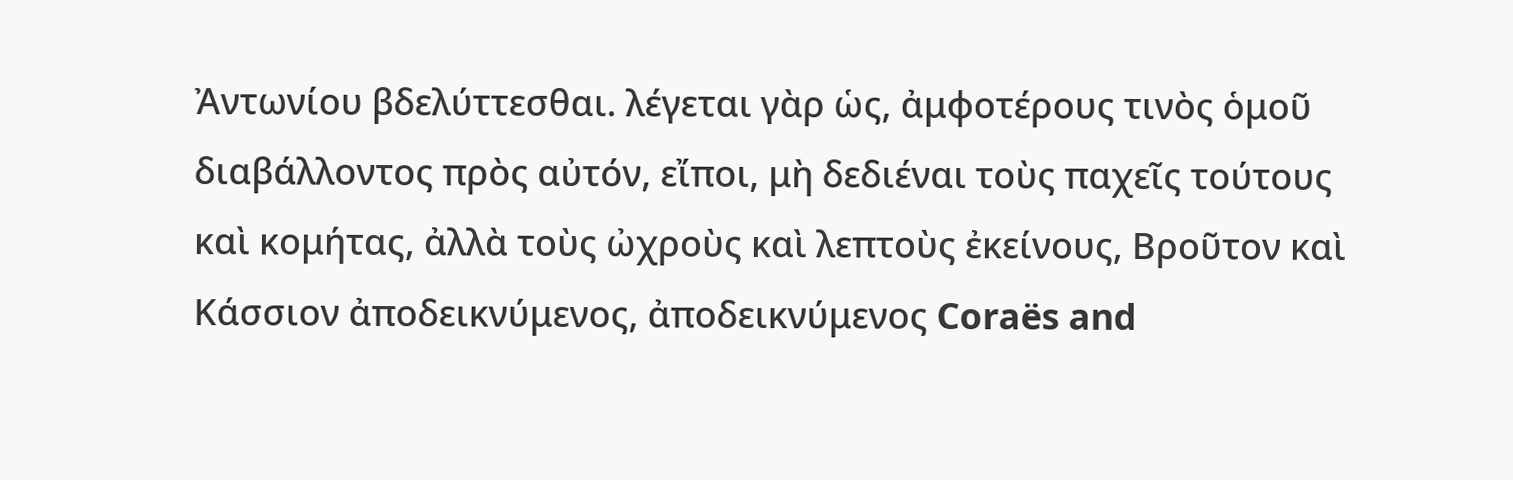Ἀντωνίου βδελύττεσθαι. λέγεται γὰρ ὡς, ἀμφοτέρους τινὸς ὁμοῦ διαβάλλοντος πρὸς αὐτόν, εἴποι, μὴ δεδιέναι τοὺς παχεῖς τούτους καὶ κομήτας, ἀλλὰ τοὺς ὠχροὺς καὶ λεπτοὺς ἐκείνους, Βροῦτον καὶ Κάσσιον ἀποδεικνύμενος, ἀποδεικνύμενος Coraës and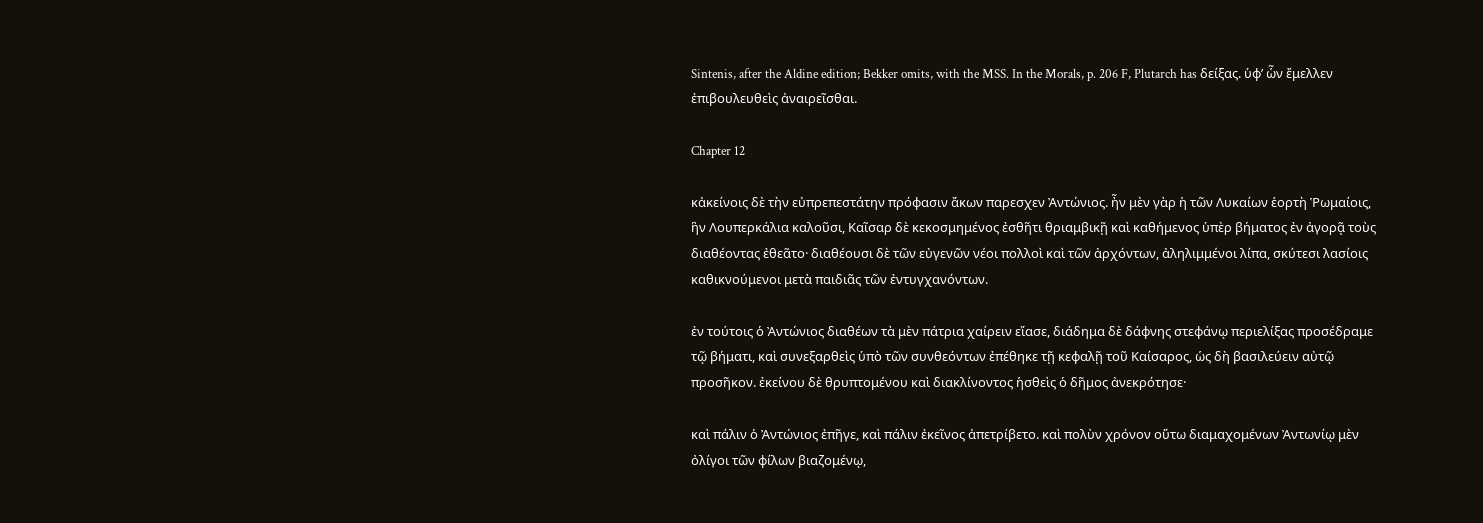Sintenis, after the Aldine edition; Bekker omits, with the MSS. In the Morals, p. 206 F, Plutarch has δείξας. ὑφʼ ὧν ἔμελλεν ἐπιβουλευθεὶς ἀναιρεῖσθαι.

Chapter 12

κἀκείνοις δὲ τὴν εὐπρεπεστάτην πρόφασιν ἄκων παρεσχεν Ἀντώνιος. ἦν μὲν γὰρ ἡ τῶν Λυκαίων ἑορτὴ Ῥωμαίοις, ἣν Λουπερκάλια καλοῦσι, Καῖσαρ δὲ κεκοσμημένος ἐσθῆτι θριαμβικῇ καὶ καθήμενος ὑπὲρ βήματος ἐν ἀγορᾷ τοὺς διαθέοντας ἐθεᾶτο· διαθέουσι δὲ τῶν εὐγενῶν νέοι πολλοὶ καὶ τῶν ἀρχόντων, ἀληλιμμένοι λίπα, σκύτεσι λασίοις καθικνούμενοι μετὰ παιδιᾶς τῶν ἐντυγχανόντων.

ἐν τούτοις ὁ Ἀντώνιος διαθέων τὰ μὲν πάτρια χαίρειν εἴασε, διάδημα δὲ δάφνης στεφάνῳ περιελίξας προσέδραμε τῷ βήματι, καὶ συνεξαρθεὶς ὑπὸ τῶν συνθεόντων ἐπέθηκε τῇ κεφαλῇ τοῦ Καίσαρος, ὡς δὴ βασιλεύειν αὐτῷ προσῆκον. ἐκείνου δὲ θρυπτομένου καὶ διακλίνοντος ἡσθεὶς ὁ δῆμος ἀνεκρότησε·

καὶ πάλιν ὁ Ἀντώνιος ἐπῆγε, καὶ πάλιν ἐκεῖνος ἀπετρίβετο. καὶ πολὺν χρόνον οὕτω διαμαχομένων Ἀντωνίῳ μὲν ὀλίγοι τῶν φίλων βιαζομένῳ,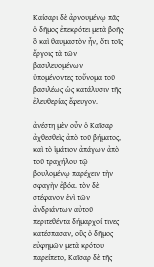Καίσαρι δὲ ἀρνουμένῳ πᾶς ὁ δῆμος ἐπεκρότει μετὰ βοῆς· ὃ καὶ θαυμαστὸν ἦν, ὅτι τοῖς ἔργοις τὰ τῶν βασιλευομένων ὑπομένοντες τοὔνομα τοῦ βασιλέως ὡς κατάλυσιν τῆς ἐλευθερίας ἔφευγον.

ἀνέστη μὲν οὖν ὁ Καῖσαρ ἀχθεσθεὶς ἀπὸ τοῦ βήματος, καὶ τὸ ἱμάτιον ἀπάγων ἀπὸ τοῦ τραχήλου τῷ βουλομένῳ παρέχειν τὴν σφαγὴν ἐβόα. τὸν δὲ στέφανον ἑνὶ τῶν ἀνδριάντων αὐτοῦ περιτεθέντα δήμαρχοί τινες κατέσπασαν, οὓς ὁ δῆμος εὐφημῶν μετὰ κρότου παρείπετο, Καῖσαρ δὲ τῆς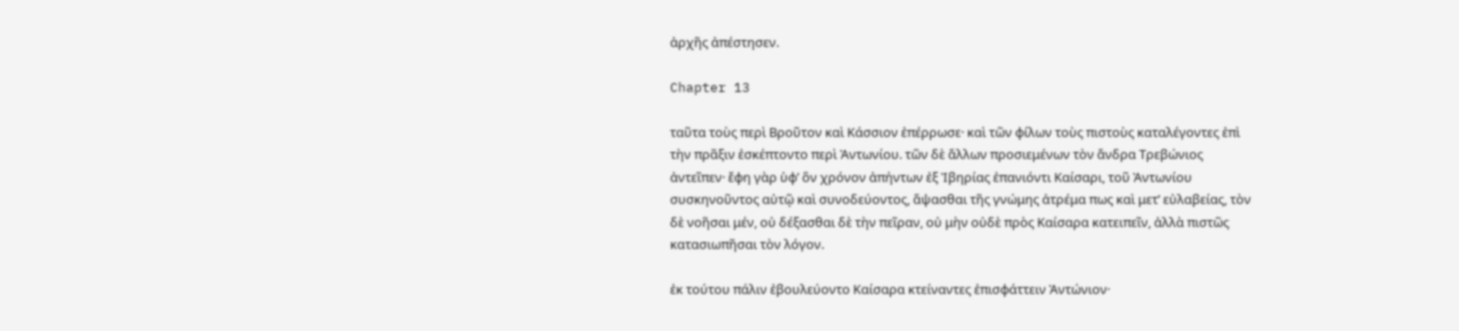ἀρχῆς ἀπέστησεν.

Chapter 13

ταῦτα τοὺς περὶ Βροῦτον καὶ Κάσσιον ἐπέρρωσε· καὶ τῶν φίλων τοὺς πιστοὺς καταλέγοντες ἐπὶ τὴν πρᾶξιν ἐσκέπτοντο περὶ Ἀντωνίου. τῶν δὲ ἄλλων προσιεμένων τὸν ἄνδρα Τρεβώνιος ἀντεῖπεν· ἔφη γὰρ ὑφʼ ὃν χρόνον ἀπήντων ἐξ Ἰβηρίας ἐπανιόντι Καίσαρι, τοῦ Ἀντωνίου συσκηνοῦντος αὐτῷ καὶ συνοδεύοντος, ἅψασθαι τῆς γνώμης ἀτρέμα πως καὶ μετʼ εὐλαβείας, τὸν δὲ νοῆσαι μέν, οὐ δέξασθαι δὲ τὴν πεῖραν, οὐ μὴν οὐδὲ πρὸς Καίσαρα κατειπεῖν, ἀλλὰ πιστῶς κατασιωπῆσαι τὸν λόγον.

ἐκ τούτου πάλιν ἐβουλεύοντο Καίσαρα κτείναντες ἐπισφάττειν Ἀντώνιον·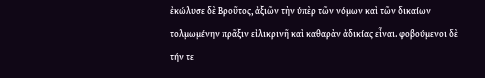ἐκώλυσε δὲ Βροῦτος, ἀξιῶν τὴν ὑπὲρ τῶν νόμων καὶ τῶν δικαίων τολμωμένην πρᾶξιν εἰλικρινῆ καὶ καθαρὰν ἀδικίας εἶναι. φοβούμενοι δὲ τήν τε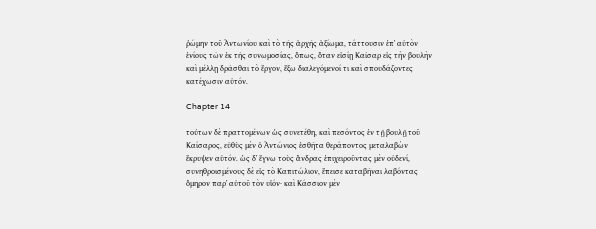ῥώμην τοῦ Ἀντωνίου καὶ τὸ τῆς ἀρχῆς ἀξίωμα, τάττουσιν ἐπʼ αὐτὸν ἐνίους τῶν ἐκ τῆς συνωμοσίας, ὅπως, ὅταν εἰσίῃ Καῖσαρ εἰς τὴν βουλὴν καὶ μέλλῃ δρᾶσθαι τὸ ἔργον, ἔξω διαλεγόμενοί τι καὶ σπουδάζοντες κατέχωσιν αὐτόν.

Chapter 14

τούτων δὲ πραττομένων ὡς συνετέθη, καὶ πεσόντος ἐν τῇ βουλῇ τοῦ Καίσαρος, εὐθὺς μὲν ὁ Ἀντώνιος ἐσθῆτα θεράποντος μεταλαβὼν ἔκρυψεν αὑτόν. ὡς δʼ ἔγνω τοὺς ἄνδρας ἐπιχειροῦντας μὲν οὐδενί, συνηθροισμένους δὲ εἰς τὸ Καπιτώλιον, ἔπεισε καταβῆναι λαβόντας ὅμηρον παρʼ αὐτοῦ τὸν υἱόν· καὶ Κάσσιον μὲν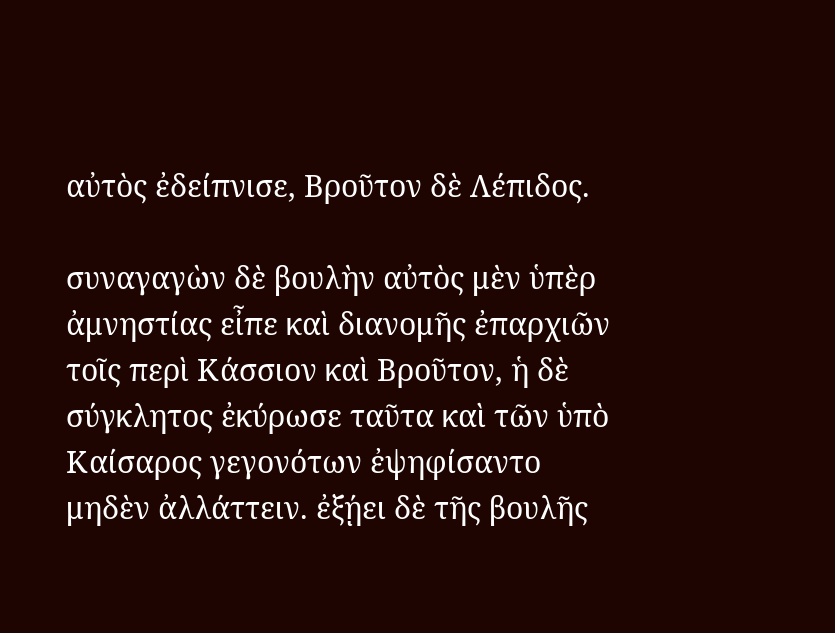αὐτὸς ἐδείπνισε, Βροῦτον δὲ Λέπιδος.

συναγαγὼν δὲ βουλὴν αὐτὸς μὲν ὑπὲρ ἀμνηστίας εἶπε καὶ διανομῆς ἐπαρχιῶν τοῖς περὶ Κάσσιον καὶ Βροῦτον, ἡ δὲ σύγκλητος ἐκύρωσε ταῦτα καὶ τῶν ὑπὸ Καίσαρος γεγονότων ἐψηφίσαντο μηδὲν ἀλλάττειν. ἐξῄει δὲ τῆς βουλῆς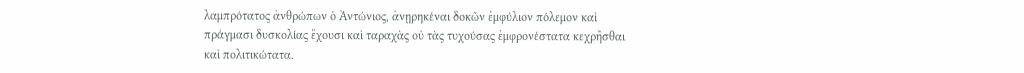λαμπρότατος ἀνθρώπων ὁ Ἀντώνιος, ἀνῃρηκέναι δοκῶν ἐμφύλιον πόλεμον καὶ πράγμασι δυσκολίας ἔχουσι καὶ ταραχὰς οὐ τὰς τυχούσας ἐμφρονέστατα κεχρῆσθαι καὶ πολιτικώτατα.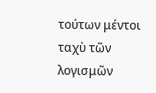τούτων μέντοι ταχὺ τῶν λογισμῶν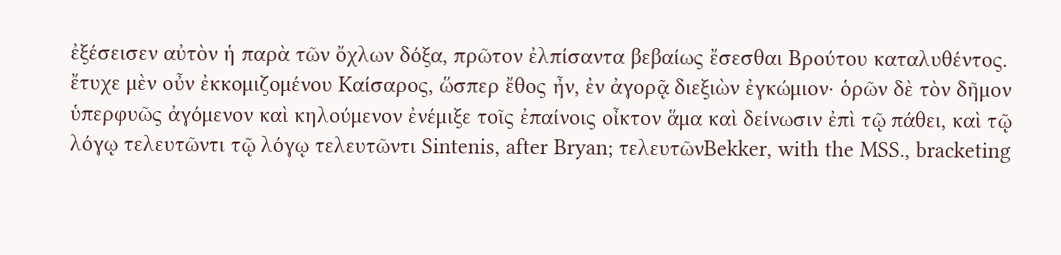ἐξέσεισεν αὐτὸν ἡ παρὰ τῶν ὄχλων δόξα, πρῶτον ἐλπίσαντα βεβαίως ἔσεσθαι Βρούτου καταλυθέντος. ἔτυχε μὲν οὖν ἐκκομιζομένου Καίσαρος, ὥσπερ ἔθος ἦν, ἐν ἀγορᾷ διεξιὼν ἐγκώμιον· ὁρῶν δὲ τὸν δῆμον ὑπερφυῶς ἀγόμενον καὶ κηλούμενον ἐνέμιξε τοῖς ἐπαίνοις οἶκτον ἅμα καὶ δείνωσιν ἐπὶ τῷ πάθει, καὶ τῷ λόγῳ τελευτῶντι τῷ λόγῳ τελευτῶντι Sintenis, after Bryan; τελευτῶνBekker, with the MSS., bracketing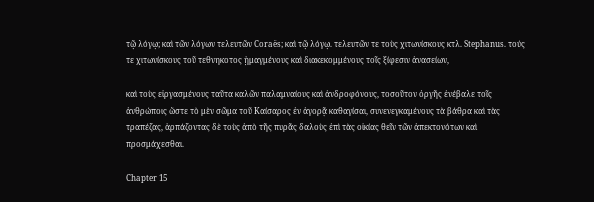τῷ λόγῳ; καὶ τῶν λόγων τελευτῶν Coraës; καὶ τῷ λόγῳ. τελευτῶν τε τοὺς χιτωνίσκους κτλ. Stephanus. τούς τε χιτωνίσκους τοῦ τεθνηκοτος ᾑμαγμένους καὶ διακεκομμένους τοῖς ξίφεσιν ἀνασείων,

καὶ τοὺς εἰργασμένους ταῦτα καλῶν παλαμναίους καὶ ἀνδροφόνους, τοσοῦτον ὀργῆς ἐνέβαλε τοῖς ἀνθρώποις ὥστε τὸ μὲν σῶμα τοῦ Καίσαρος ἐν ἀγορᾷ καθαγίσαι, συνενεγκαμένους τὰ βάθρα καὶ τὰς τραπέζας, ἁρπάζοντας δὲ τοὺς ἀπὸ τῆς πυρᾶς δαλοὺς ἐπὶ τὰς οἰκίας θεῖν τῶν ἀπεκτονότων καὶ προσμάχεσθαι.

Chapter 15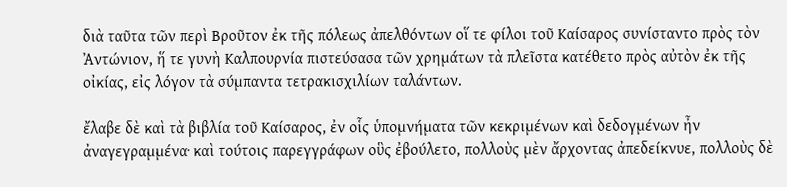διὰ ταῦτα τῶν περὶ Βροῦτον ἐκ τῆς πόλεως ἀπελθόντων οἵ τε φίλοι τοῦ Καίσαρος συνίσταντο πρὸς τὸν Ἀντώνιον, ἥ τε γυνὴ Καλπουρνία πιστεύσασα τῶν χρημάτων τὰ πλεῖστα κατέθετο πρὸς αὐτὸν ἐκ τῆς οἰκίας, εἰς λόγον τὰ σύμπαντα τετρακισχιλίων ταλάντων.

ἔλαβε δὲ καὶ τὰ βιβλία τοῦ Καίσαρος, ἐν οἷς ὑπομνήματα τῶν κεκριμένων καὶ δεδογμένων ἦν ἀναγεγραμμένα· καὶ τούτοις παρεγγράφων οὓς ἐβούλετο, πολλοὺς μὲν ἄρχοντας ἀπεδείκνυε, πολλοὺς δὲ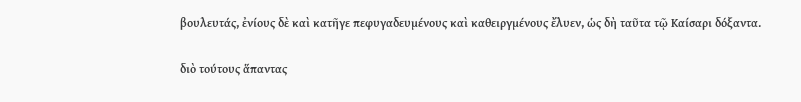βουλευτάς, ἐνίους δὲ καὶ κατῆγε πεφυγαδευμένους καὶ καθειργμένους ἔλυεν, ὡς δὴ ταῦτα τῷ Καίσαρι δόξαντα.

διὸ τούτους ἅπαντας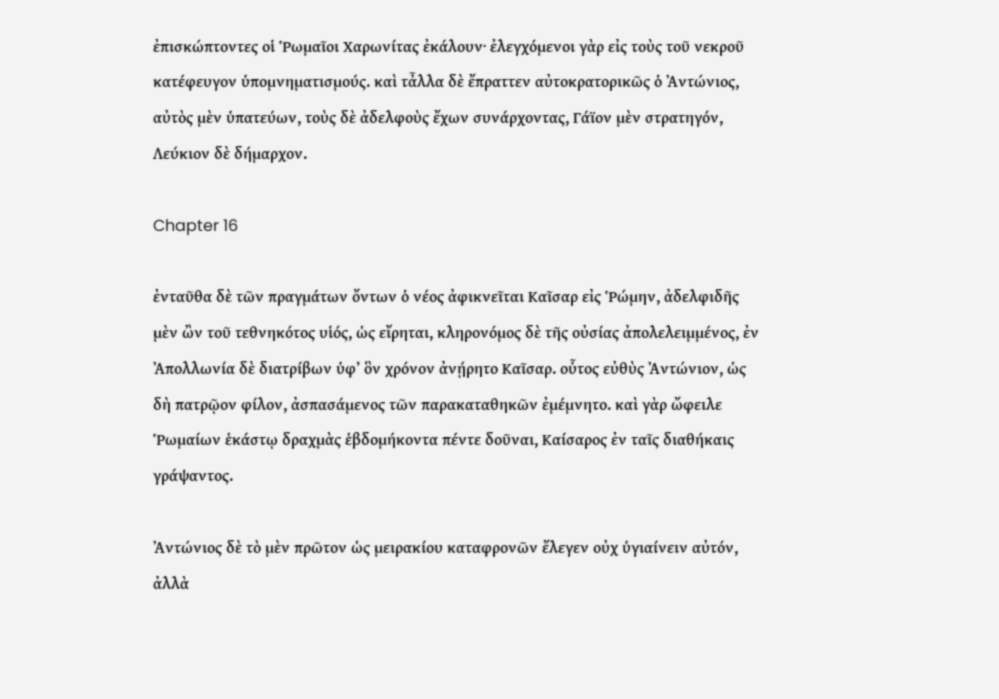ἐπισκώπτοντες οἱ Ῥωμαῖοι Χαρωνίτας ἐκάλουν· ἐλεγχόμενοι γὰρ εἰς τοὺς τοῦ νεκροῦ κατέφευγον ὑπομνηματισμούς. καὶ τἆλλα δὲ ἔπραττεν αὐτοκρατορικῶς ὁ Ἀντώνιος, αὐτὸς μὲν ὑπατεύων, τοὺς δὲ ἀδελφοὺς ἔχων συνάρχοντας, Γάϊον μὲν στρατηγόν, Λεύκιον δὲ δήμαρχον.

Chapter 16

ἐνταῦθα δὲ τῶν πραγμάτων ὄντων ὁ νέος ἀφικνεῖται Καῖσαρ εἰς Ῥώμην, ἀδελφιδῆς μὲν ὢν τοῦ τεθνηκότος υἱός, ὡς εἴρηται, κληρονόμος δὲ τῆς οὐσίας ἀπολελειμμένος, ἐν Ἀπολλωνία δὲ διατρίβων ὑφʼ ὃν χρόνον ἀνῄρητο Καῖσαρ. οὗτος εὐθὺς Ἀντώνιον, ὡς δὴ πατρῷον φίλον, ἀσπασάμενος τῶν παρακαταθηκῶν ἐμέμνητο. καὶ γὰρ ὤφειλε Ῥωμαίων ἑκάστῳ δραχμὰς ἑβδομήκοντα πέντε δοῦναι, Καίσαρος ἐν ταῖς διαθήκαις γράψαντος.

Ἀντώνιος δὲ τὸ μὲν πρῶτον ὡς μειρακίου καταφρονῶν ἔλεγεν οὐχ ὑγιαίνειν αὐτόν, ἀλλὰ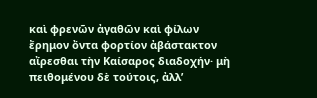καὶ φρενῶν ἀγαθῶν καὶ φίλων ἔρημον ὄντα φορτίον ἀβάστακτον αἴρεσθαι τὴν Καίσαρος διαδοχήν· μὴ πειθομένου δὲ τούτοις, ἀλλʼ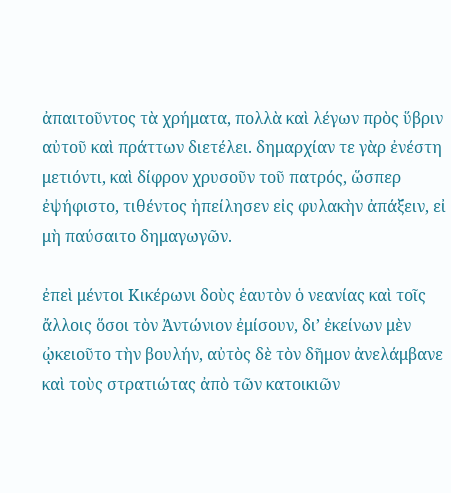ἀπαιτοῦντος τὰ χρήματα, πολλὰ καὶ λέγων πρὸς ὕβριν αὐτοῦ καὶ πράττων διετέλει. δημαρχίαν τε γὰρ ἐνέστη μετιόντι, καὶ δίφρον χρυσοῦν τοῦ πατρός, ὥσπερ ἐψήφιστο, τιθέντος ἠπείλησεν εἰς φυλακὴν ἀπάξειν, εἰ μὴ παύσαιτο δημαγωγῶν.

ἐπεὶ μέντοι Κικέρωνι δοὺς ἑαυτὸν ὁ νεανίας καὶ τοῖς ἄλλοις ὅσοι τὸν Ἀντώνιον ἐμίσουν, δι’ ἐκείνων μὲν ᾠκειοῦτο τὴν βουλήν, αὐτὸς δὲ τὸν δῆμον ἀνελάμβανε καὶ τοὺς στρατιώτας ἀπὸ τῶν κατοικιῶν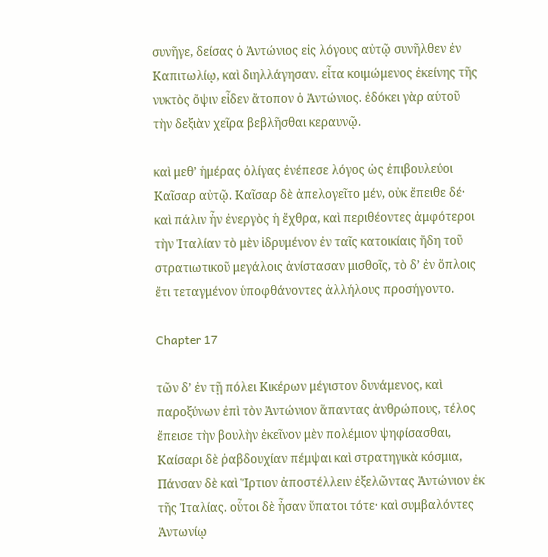συνῆγε, δείσας ὁ Ἀντώνιος εἰς λόγους αὐτῷ συνῆλθεν ἐν Καπιτωλίῳ, καὶ διηλλάγησαν. εἶτα κοιμώμενος ἐκείνης τῆς νυκτὸς ὄψιν εἶδεν ἄτοπον ὁ Ἀντώνιος. ἐδόκει γὰρ αὑτοῦ τὴν δεξιὰν χεῖρα βεβλῆσθαι κεραυνῷ.

καὶ μεθʼ ἡμέρας ὀλίγας ἐνέπεσε λόγος ὡς ἐπιβουλεύοι Καῖσαρ αὐτῷ. Καῖσαρ δὲ ἀπελογεῖτο μέν, οὐκ ἔπειθε δέ· καὶ πάλιν ἦν ἐνεργὸς ἡ ἔχθρα, καὶ περιθέοντες ἀμφότεροι τὴν Ἰταλίαν τὸ μὲν ἱδρυμένον ἐν ταῖς κατοικίαις ἤδη τοῦ στρατιωτικοῦ μεγάλοις ἀνίστασαν μισθοῖς, τὸ δʼ ἐν ὅπλοις ἔτι τεταγμένον ὑποφθάνοντες ἀλλήλους προσήγοντο.

Chapter 17

τῶν δʼ ἐν τῇ πόλει Κικέρων μέγιστον δυνάμενος, καὶ παροξύνων ἐπὶ τὸν Ἀντώνιον ἅπαντας ἀνθρώπους, τέλος ἔπεισε τὴν βουλὴν ἐκεῖνον μὲν πολέμιον ψηφίσασθαι, Καίσαρι δὲ ῥαβδουχίαν πέμψαι καὶ στρατηγικὰ κόσμια, Πάνσαν δὲ καὶ Ἵρτιον ἀποστέλλειν ἐξελῶντας Ἀντώνιον ἐκ τῆς Ἰταλίας. οὗτοι δὲ ἦσαν ὕπατοι τότε· καὶ συμβαλόντες Ἀντωνίῳ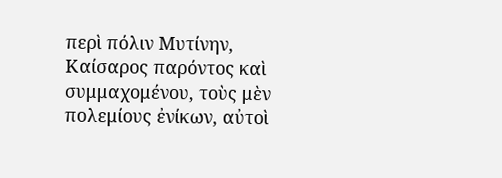περὶ πόλιν Μυτίνην, Καίσαρος παρόντος καὶ συμμαχομένου, τοὺς μὲν πολεμίους ἐνίκων, αὐτοὶ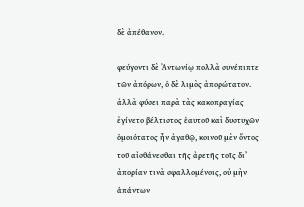δὲ ἀπέθανον.

φεύγοντι δὲ Ἀντωνίῳ πολλὰ συνέπιπτε τῶν ἀπόρων, ὁ δὲ λιμὸς ἀπορώτατον. ἀλλὰ φύσει παρὰ τὰς κακοπραγίας ἐγίνετο βέλτιστος ἑαυτοῦ καὶ δυστυχῶν ὁμοιότατος ἦν ἀγαθῷ, κοινοῦ μὲν ὄντος τοῦ αἰσθάνεσθαι τῆς ἀρετῆς τοῖς δι’ ἀπορίαν τινὰ σφαλλομένοις, οὐ μὴν ἁπάντων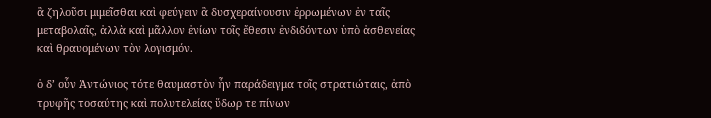ἃ ζηλοῦσι μιμεῖσθαι καὶ φεύγειν ἃ δυσχεραίνουσιν ἐρρωμένων ἐν ταῖς μεταβολαῖς, ἀλλὰ καὶ μᾶλλον ἐνίων τοῖς ἔθεσιν ἐνδιδόντων ὑπὸ ἀσθενείας καὶ θραυομένων τὸν λογισμόν.

ὁ δʼ οὖν Ἀντώνιος τότε θαυμαστὸν ἦν παράδειγμα τοῖς στρατιώταις, ἀπὸ τρυφῆς τοσαύτης καὶ πολυτελείας ὕδωρ τε πίνων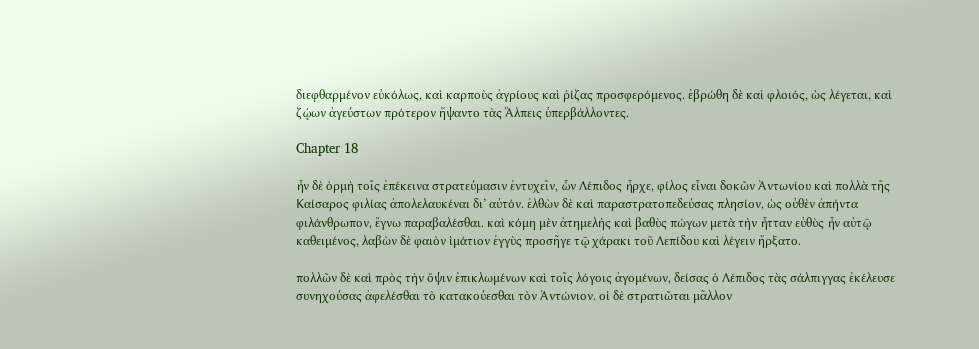διεφθαρμένον εὐκόλως, καὶ καρποὺς ἀγρίους καὶ ῥίζας προσφερόμενος. ἐβρώθη δὲ καὶ φλοιός, ὡς λέγεται, καὶ ζῴων ἀγεύστων πρότερον ἥψαντο τὰς Ἄλπεις ὑπερβάλλοντες.

Chapter 18

ἦν δὲ ὁρμὴ τοῖς ἐπέκεινα στρατεύμασιν ἐντυχεῖν, ὧν Λέπιδος ἦρχε, φίλος εἶναι δοκῶν Ἀντωνίου καὶ πολλὰ τῆς Καίσαρος φιλίας ἀπολελαυκέναι δι’ αὐτόν. ἐλθὼν δὲ καὶ παραστρατοπεδεύσας πλησίον, ὡς οὐθὲν ἀπήντα φιλάνθρωπον, ἔγνω παραβαλέσθαι. καὶ κόμη μὲν ἀτημελὴς καὶ βαθὺς πώγων μετὰ τὴν ἧτταν εὐθὺς ἦν αὐτῷ καθειμένος, λαβὼν δὲ φαιὸν ἱμάτιον ἐγγὺς προσῆγε τῷ χάρακι τοῦ Λεπίδου καὶ λέγειν ἤρξατο.

πολλῶν δὲ καὶ πρὸς τὴν ὄψιν ἐπικλωμένων καὶ τοῖς λόγοις ἀγομένων, δείσας ὁ Λέπιδος τὰς σάλπιγγας ἐκέλευσε συνηχούσας ἀφελέσθαι τὸ κατακούεσθαι τὸν Ἀντώνιον. οἱ δὲ στρατιῶται μᾶλλον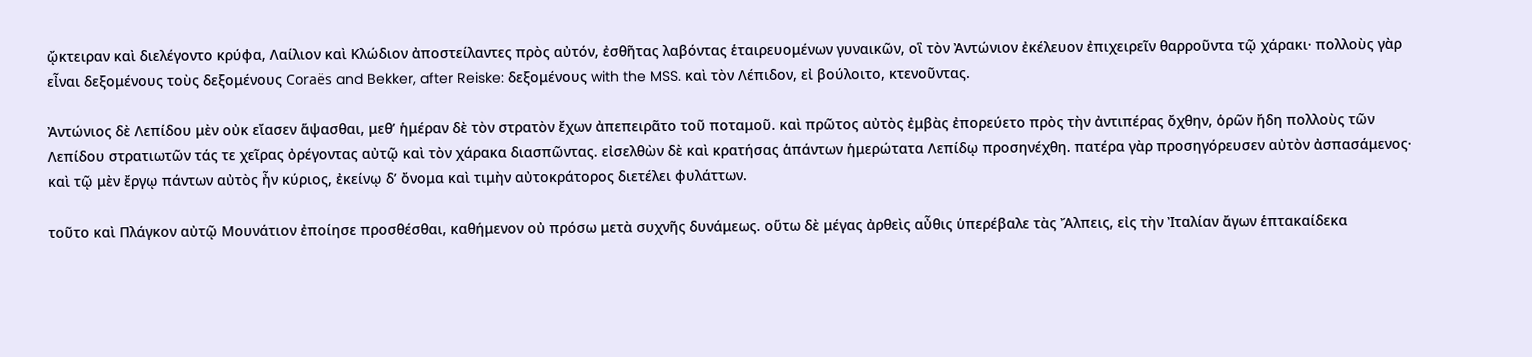ᾤκτειραν καὶ διελέγοντο κρύφα, Λαίλιον καὶ Κλώδιον ἀποστείλαντες πρὸς αὐτόν, ἐσθῆτας λαβόντας ἑταιρευομένων γυναικῶν, οἳ τὸν Ἀντώνιον ἐκέλευον ἐπιχειρεῖν θαρροῦντα τῷ χάρακι· πολλοὺς γὰρ εἶναι δεξομένους τοὺς δεξομένους Coraës and Bekker, after Reiske: δεξομένους with the MSS. καὶ τὸν Λέπιδον, εἰ βούλοιτο, κτενοῦντας.

Ἀντώνιος δὲ Λεπίδου μὲν οὐκ εἴασεν ἅψασθαι, μεθʼ ἡμέραν δὲ τὸν στρατὸν ἔχων ἀπεπειρᾶτο τοῦ ποταμοῦ. καὶ πρῶτος αὐτὸς ἐμβὰς ἐπορεύετο πρὸς τὴν ἀντιπέρας ὄχθην, ὁρῶν ἤδη πολλοὺς τῶν Λεπίδου στρατιωτῶν τάς τε χεῖρας ὀρέγοντας αὐτῷ καὶ τὸν χάρακα διασπῶντας. εἰσελθὼν δὲ καὶ κρατήσας ἁπάντων ἡμερώτατα Λεπίδῳ προσηνέχθη. πατέρα γὰρ προσηγόρευσεν αὐτὸν ἀσπασάμενος· καὶ τῷ μὲν ἔργῳ πάντων αὐτὸς ἦν κύριος, ἐκείνῳ δʼ ὄνομα καὶ τιμὴν αὐτοκράτορος διετέλει φυλάττων.

τοῦτο καὶ Πλάγκον αὐτῷ Μουνάτιον ἐποίησε προσθέσθαι, καθήμενον οὐ πρόσω μετὰ συχνῆς δυνάμεως. οὕτω δὲ μέγας ἀρθεὶς αὖθις ὑπερέβαλε τὰς Ἄλπεις, εἰς τὴν Ἰταλίαν ἄγων ἑπτακαίδεκα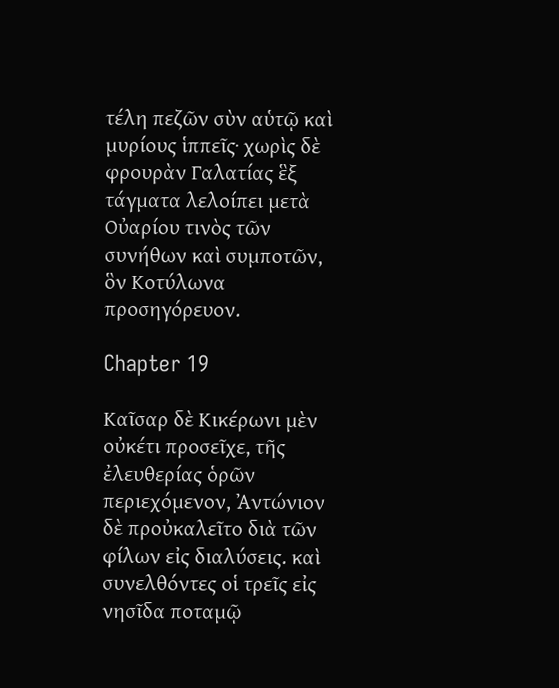τέλη πεζῶν σὺν αὑτῷ καὶ μυρίους ἱππεῖς· χωρὶς δὲ φρουρὰν Γαλατίας ἓξ τάγματα λελοίπει μετὰ Οὐαρίου τινὸς τῶν συνήθων καὶ συμποτῶν, ὃν Κοτύλωνα προσηγόρευον.

Chapter 19

Καῖσαρ δὲ Κικέρωνι μὲν οὐκέτι προσεῖχε, τῆς ἐλευθερίας ὁρῶν περιεχόμενον, Ἀντώνιον δὲ προὐκαλεῖτο διὰ τῶν φίλων εἰς διαλύσεις. καὶ συνελθόντες οἱ τρεῖς εἰς νησῖδα ποταμῷ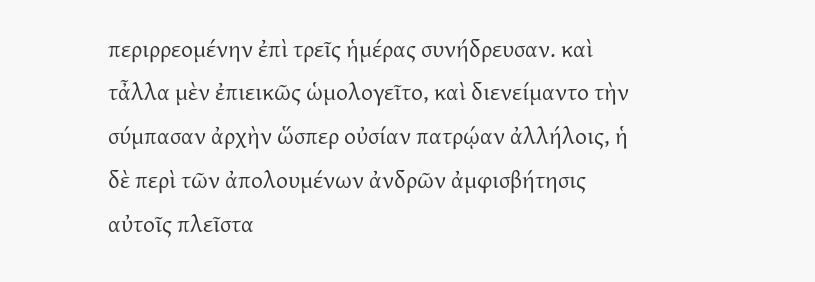περιρρεομένην ἐπὶ τρεῖς ἡμέρας συνήδρευσαν. καὶ τἆλλα μὲν ἐπιεικῶς ὡμολογεῖτο, καὶ διενείμαντο τὴν σύμπασαν ἀρχὴν ὥσπερ οὐσίαν πατρῴαν ἀλλήλοις, ἡ δὲ περὶ τῶν ἀπολουμένων ἀνδρῶν ἀμφισβήτησις αὐτοῖς πλεῖστα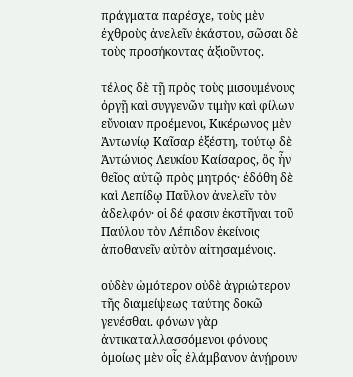πράγματα παρέσχε, τοὺς μὲν ἐχθροὺς ἀνελεῖν ἑκάστου, σῶσαι δὲ τοὺς προσήκοντας ἀξιοῦντος.

τέλος δὲ τῇ πρὸς τοὺς μισουμένους ὀργῇ καὶ συγγενῶν τιμὴν καὶ φίλων εὔνοιαν προέμενοι, Κικέρωνος μὲν Ἀντωνίῳ Καῖσαρ ἐξέστη, τούτῳ δὲ Ἀντώνιος Λευκίου Καίσαρος, ὃς ἦν θεῖος αὐτῷ πρὸς μητρός· ἐδόθη δὲ καὶ Λεπίδῳ Παῦλον ἀνελεῖν τὸν ἀδελφόν· οἱ δέ φασιν ἐκστῆναι τοῦ Παύλου τὸν Λέπιδον ἐκείνοις ἀποθανεῖν αὐτὸν αἰτησαμένοις.

οὐδὲν ὠμότερον οὐδὲ ἀγριώτερον τῆς διαμείψεως ταύτης δοκῶ γενέσθαι. φόνων γὰρ ἀντικαταλλασσόμενοι φόνους ὁμοίως μὲν οἷς ἐλάμβανον ἀνῄρουν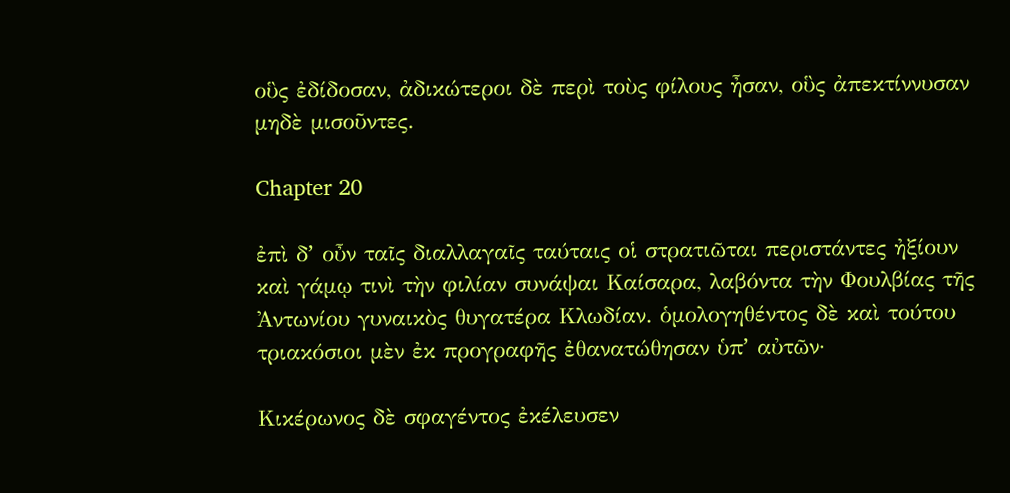οὓς ἐδίδοσαν, ἀδικώτεροι δὲ περὶ τοὺς φίλους ἦσαν, οὓς ἀπεκτίννυσαν μηδὲ μισοῦντες.

Chapter 20

ἐπὶ δʼ οὖν ταῖς διαλλαγαῖς ταύταις οἱ στρατιῶται περιστάντες ἠξίουν καὶ γάμῳ τινὶ τὴν φιλίαν συνάψαι Καίσαρα, λαβόντα τὴν Φουλβίας τῆς Ἀντωνίου γυναικὸς θυγατέρα Κλωδίαν. ὁμολογηθέντος δὲ καὶ τούτου τριακόσιοι μὲν ἐκ προγραφῆς ἐθανατώθησαν ὑπʼ αὐτῶν·

Κικέρωνος δὲ σφαγέντος ἐκέλευσεν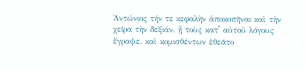Ἀντώνιος τήν τε κεφαλὴν ἀποκοπῆναι καὶ τὴν χεῖρα τὴν δεξιάν, ᾗ τοὺς κατʼ αὐτοῦ λόγους ἔγραψε. καὶ κομισθέντων ἐθεᾶτο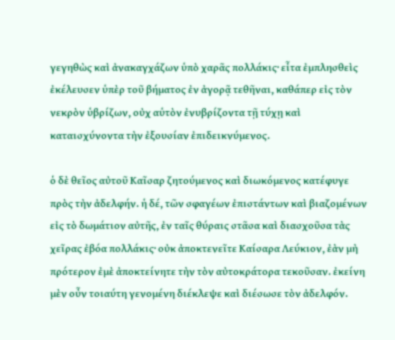γεγηθὼς καὶ ἀνακαγχάζων ὑπὸ χαρᾶς πολλάκις· εἶτα ἐμπλησθεὶς ἐκέλευσεν ὑπὲρ τοῦ βήματος ἐν ἀγορᾷ τεθῆναι, καθάπερ εἰς τὸν νεκρὸν ὑβρίζων, οὐχ αὑτὸν ἐνυβρίζοντα τῇ τύχῃ καὶ καταισχύνοντα τὴν ἐξουσίαν ἐπιδεικνύμενος.

ὁ δὲ θεῖος αὐτοῦ Καῖσαρ ζητούμενος καὶ διωκόμενος κατέφυγε πρὸς τὴν ἀδελφήν. ἡ δέ, τῶν σφαγέων ἐπιστάντων καὶ βιαζομένων εἰς τὸ δωμάτιον αὐτῆς, ἐν ταῖς θύραις στᾶσα καὶ διασχοῦσα τὰς χεῖρας ἐβόα πολλάκις· οὐκ ἀποκτενεῖτε Καίσαρα Λεύκιον, ἐὰν μὴ πρότερον ἐμὲ ἀποκτείνητε τὴν τὸν αὐτοκράτορα τεκοῦσαν. ἐκείνη μὲν οὖν τοιαύτη γενομένη διέκλεψε καὶ διέσωσε τὸν ἀδελφόν.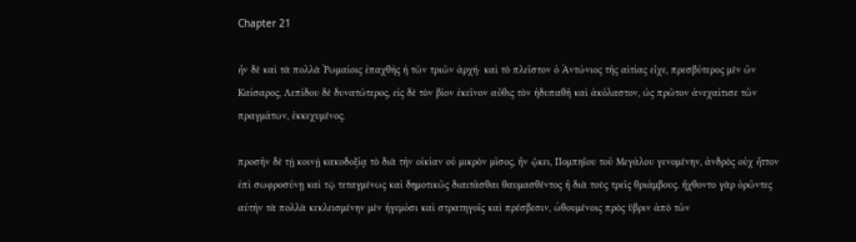Chapter 21

ἦν δὲ καὶ τὰ πολλὰ Ῥωμαίοις ἐπαχθὴς ἡ τῶν τριῶν ἀρχή· καὶ τὸ πλεῖστον ὁ Ἀντώνιος τῆς αἰτίας εἶχε, πρεσβύτερος μὲν ὢν Καίσαρος, Λεπίδου δὲ δυνατώτερος, εἰς δὲ τὸν βίον ἐκεῖνον αὖθις τὸν ἡδυπαθῆ καὶ ἀκόλαστον, ὡς πρῶτον ἀνεχαίτισε τῶν πραγμάτων, ἐκκεχυμένος.

προσῆν δὲ τῇ κοινῇ κακοδοξίᾳ τὸ διὰ τὴν οἰκίαν οὐ μικρὸν μῖσος, ἣν ᾤκει, Πομπηΐου τοῦ Μεγάλου γενομένην, ἀνδρὸς οὐχ ἧττον ἐπὶ σωφροσύνῃ καὶ τῷ τεταγμένως καὶ δημοτικῶς διαιτᾶσθαι θαυμασθέντος ἢ διὰ τοὺς τρεῖς θριάμβους. ἤχθοντο γὰρ ὁρῶντες αὐτὴν τὰ πολλὰ κεκλεισμένην μὲν ἡγεμόσι καὶ στρατηγοῖς καὶ πρέσβεσιν, ὠθουμένοις πρὸς ὕβριν ἀπὸ τῶν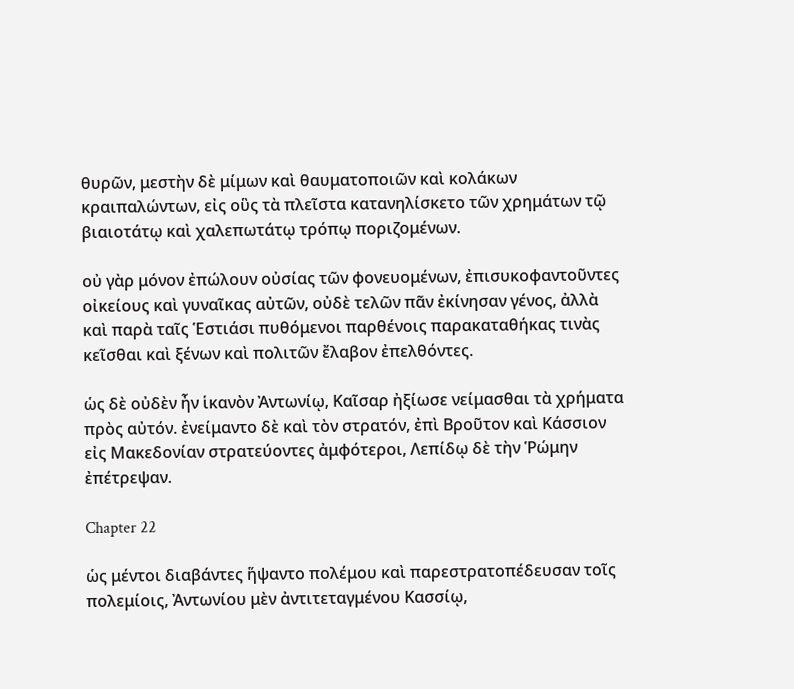θυρῶν, μεστὴν δὲ μίμων καὶ θαυματοποιῶν καὶ κολάκων κραιπαλώντων, εἰς οὓς τὰ πλεῖστα κατανηλίσκετο τῶν χρημάτων τῷ βιαιοτάτῳ καὶ χαλεπωτάτῳ τρόπῳ ποριζομένων.

οὐ γὰρ μόνον ἐπώλουν οὐσίας τῶν φονευομένων, ἐπισυκοφαντοῦντες οἰκείους καὶ γυναῖκας αὐτῶν, οὐδὲ τελῶν πᾶν ἐκίνησαν γένος, ἀλλὰ καὶ παρὰ ταῖς Ἑστιάσι πυθόμενοι παρθένοις παρακαταθήκας τινὰς κεῖσθαι καὶ ξένων καὶ πολιτῶν ἔλαβον ἐπελθόντες.

ὡς δὲ οὐδὲν ἦν ἱκανὸν Ἀντωνίῳ, Καῖσαρ ἠξίωσε νείμασθαι τὰ χρήματα πρὸς αὐτόν. ἐνείμαντο δὲ καὶ τὸν στρατόν, ἐπὶ Βροῦτον καὶ Κάσσιον εἰς Μακεδονίαν στρατεύοντες ἀμφότεροι, Λεπίδῳ δὲ τὴν Ῥώμην ἐπέτρεψαν.

Chapter 22

ὡς μέντοι διαβάντες ἥψαντο πολέμου καὶ παρεστρατοπέδευσαν τοῖς πολεμίοις, Ἀντωνίου μὲν ἀντιτεταγμένου Κασσίῳ,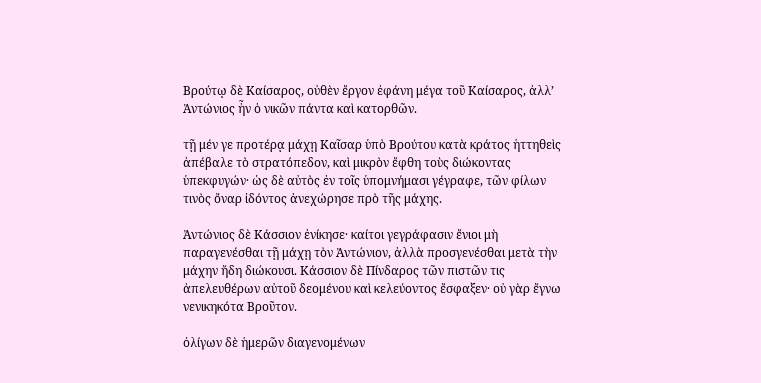Βρούτῳ δὲ Καίσαρος, οὐθὲν ἔργον ἐφάνη μέγα τοῦ Καίσαρος, ἀλλʼ Ἀντώνιος ἦν ὁ νικῶν πάντα καὶ κατορθῶν.

τῇ μέν γε προτέρᾳ μάχῃ Καῖσαρ ὑπὸ Βρούτου κατὰ κράτος ἡττηθεὶς ἀπέβαλε τὸ στρατόπεδον, καὶ μικρὸν ἔφθη τοὺς διώκοντας ὑπεκφυγών· ὡς δὲ αὐτὸς ἐν τοῖς ὑπομνήμασι γέγραφε, τῶν φίλων τινὸς ὄναρ ἰδόντος ἀνεχώρησε πρὸ τῆς μάχης.

Ἀντώνιος δὲ Κάσσιον ἐνίκησε· καίτοι γεγράφασιν ἔνιοι μὴ παραγενέσθαι τῇ μάχῃ τὸν Ἀντώνιον, ἀλλὰ προσγενέσθαι μετὰ τὴν μάχην ἤδη διώκουσι. Κάσσιον δὲ Πίνδαρος τῶν πιστῶν τις ἀπελευθέρων αὐτοῦ δεομένου καὶ κελεύοντος ἔσφαξεν· οὐ γὰρ ἔγνω νενικηκότα Βροῦτον.

ὀλίγων δὲ ἡμερῶν διαγενομένων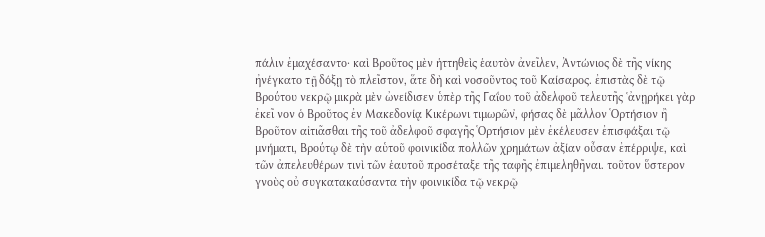πάλιν ἐμαχέσαντο· καὶ Βροῦτος μὲν ἡττηθεὶς ἑαυτὸν ἀνεῖλεν, Ἀντώνιος δὲ τῆς νίκης ἠνέγκατο τῇ δόξῃ τὸ πλεῖστον, ἅτε δὴ καὶ νοσοῦντος τοῦ Καίσαρος. ἐπιστὰς δὲ τῷ Βρούτου νεκρῷ μικρὰ μὲν ὠνείδισεν ὑπὲρ τῆς Γαΐου τοῦ ἀδελφοῦ τελευτῆς ʽἀνῃρήκει γὰρ ἐκεῖ νον ὁ Βροῦτος ἐν Μακεδονίᾳ Κικέρωνι τιμωρῶν̓, φήσας δὲ μᾶλλον Ὁρτήσιον ἢ Βροῦτον αἰτιᾶσθαι τῆς τοῦ ἀδελφοῦ σφαγῆς Ὁρτήσιον μὲν ἐκέλευσεν ἐπισφάξαι τῷ μνήματι, Βρούτῳ δὲ τὴν αὑτοῦ φοινικίδα πολλῶν χρημάτων ἀξίαν οὖσαν ἐπέρριψε, καὶ τῶν ἀπελευθέρων τινὶ τῶν ἑαυτοῦ προσέταξε τῆς ταφῆς ἐπιμεληθῆναι. τοῦτον ὕστερον γνοὺς οὐ συγκατακαύσαντα τὴν φοινικίδα τῷ νεκρῷ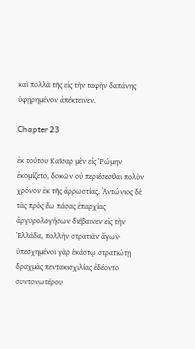καὶ πολλὰ τῆς εἰς τὴν ταφὴν δαπάνης ὑφῃρημένον ἀπέκτεινεν.

Chapter 23

ἐκ τούτου Καῖσαρ μὲν εἰς Ῥώμην ἐκομίζετο, δοκῶν οὐ περιέσεσθαι πολὺν χρόνον ἐκ τῆς ἀρρωστίας, Ἀντώνιος δὲ τὰς πρὸς ἕω πάσας ἐπαρχίας ἀργυρολογήσων διέβαινεν εἰς τὴν Ἑλλάδα, πολλὴν στρατιὰν ἄγων· ὑπεσχημένοι γὰρ ἑκάστῳ στρατιώτῃ δραχμὰς πεντακισχιλίας ἐδέοντο συντονωτέρου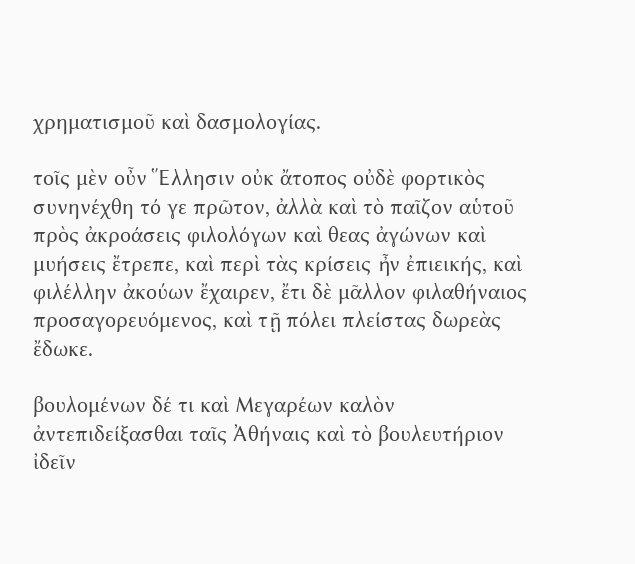χρηματισμοῦ καὶ δασμολογίας.

τοῖς μὲν οὖν Ἕλλησιν οὐκ ἄτοπος οὐδὲ φορτικὸς συνηνέχθη τό γε πρῶτον, ἀλλὰ καὶ τὸ παῖζον αὑτοῦ πρὸς ἀκροάσεις φιλολόγων καὶ θεας ἀγώνων καὶ μυήσεις ἔτρεπε, καὶ περὶ τὰς κρίσεις ἦν ἐπιεικής, καὶ φιλέλλην ἀκούων ἔχαιρεν, ἔτι δὲ μᾶλλον φιλαθήναιος προσαγορευόμενος, καὶ τῇ πόλει πλείστας δωρεὰς ἔδωκε.

βουλομένων δέ τι καὶ Μεγαρέων καλὸν ἀντεπιδείξασθαι ταῖς Ἀθήναις καὶ τὸ βουλευτήριον ἰδεῖν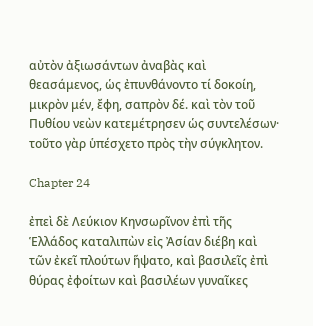αὐτὸν ἀξιωσάντων ἀναβὰς καὶ θεασάμενος, ὡς ἐπυνθάνοντο τί δοκοίη, μικρὸν μέν, ἔφη, σαπρὸν δέ. καὶ τὸν τοῦ Πυθίου νεὼν κατεμέτρησεν ὡς συντελέσων· τοῦτο γὰρ ὑπέσχετο πρὸς τὴν σύγκλητον.

Chapter 24

ἐπεὶ δὲ Λεύκιον Κηνσωρῖνον ἐπὶ τῆς Ἑλλάδος καταλιπὼν εἰς Ἀσίαν διέβη καὶ τῶν ἐκεῖ πλούτων ἥψατο, καὶ βασιλεῖς ἐπὶ θύρας ἐφοίτων καὶ βασιλέων γυναῖκες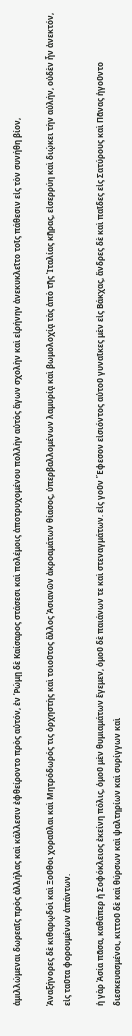ἁμιλλώμεναι δωρεαῖς πρὸς ἀλλήλας καὶ κάλλεσιν ἐφθείροντο πρὸς αὐτόν, ἐν Ῥώμῃ δὲ Καίσαρος στάσεσι καὶ πολέμοις ἀποτρυχομένου πολλὴν αὐτὸς ἄγων σχολὴν καὶ εἰρήνην ἀνεκυκλεῖτο τοῖς πάθεσιν εἰς τὸν συνήθη βίον,

Ἀναξήνορες δὲ κιθαρῳδοὶ καὶ Ξοῦθοι χοραῦλαι καὶ Μητρόδωρός τις ὀρχηστὴς καὶ τοιοῦτος ἄλλος Ἀσιανῶν ἀκροαμάτων θίασος, ὑπερβαλλομένων λαμυρίᾳ καὶ βωμολοχίᾳ τὰς ἀπὸ τῆς Ἰταλίας κῆρας, εἰσερρύη καὶ διῴκει τὴν αὐλήν, οὐδὲν ἦν ἀνεκτόν, εἰς ταῦτα φορουμένων ἁπάντων.

ἡ γὰρ Ἀσία πᾶσα, καθάπερ ἡ Σοφόκλειος ἐκείνη πόλις, ὁμοῦ μὲν θυμιαμάτων ἔγεμεν, ὁμοῦ δὲ παιάνων τε καὶ στεναγμάτων. εἰς γοῦν Ἔφεσον εἰσιόντος αὐτοῦ γυναῖκες μὲν εἰς Βάκχας, ἄνδρες δὲ καὶ παῖδες εἰς Σατύρους καὶ Πᾶνας ἡγοῦντο διεσκευασμένοι, κιττοῦ δὲ καὶ θύρσων καὶ ψαλτηρίων καὶ συρίγγων καὶ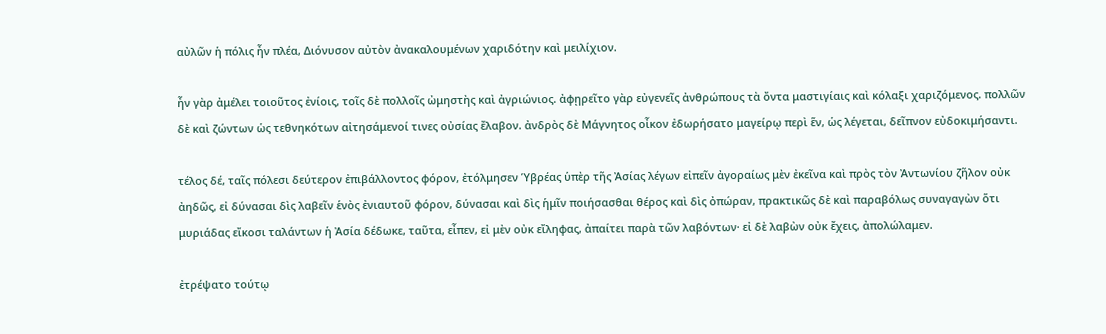αὐλῶν ἡ πόλις ἦν πλέα, Διόνυσον αὐτὸν ἀνακαλουμένων χαριδότην καὶ μειλίχιον.

ἦν γὰρ ἀμέλει τοιοῦτος ἐνίοις, τοῖς δὲ πολλοῖς ὠμηστὴς καὶ ἀγριώνιος. ἀφῃρεῖτο γὰρ εὐγενεῖς ἀνθρώπους τὰ ὄντα μαστιγίαις καὶ κόλαξι χαριζόμενος. πολλῶν δὲ καὶ ζώντων ὡς τεθνηκότων αἰτησάμενοί τινες οὐσίας ἔλαβον. ἀνδρὸς δὲ Μάγνητος οἶκον ἐδωρήσατο μαγείρῳ περὶ ἕν, ὡς λέγεται, δεῖπνον εὐδοκιμήσαντι.

τέλος δέ, ταῖς πόλεσι δεύτερον ἐπιβάλλοντος φόρον, ἐτόλμησεν Ὑβρέας ὑπὲρ τῆς Ἀσίας λέγων εἰπεῖν ἀγοραίως μὲν ἐκεῖνα καὶ πρὸς τὸν Ἀντωνίου ζῆλον οὐκ ἀηδῶς, εἰ δύνασαι δὶς λαβεῖν ἑνὸς ἐνιαυτοῦ φόρον, δύνασαι καὶ δὶς ἡμῖν ποιήσασθαι θέρος καὶ δὶς ὀπώραν, πρακτικῶς δὲ καὶ παραβόλως συναγαγὼν ὅτι μυριάδας εἴκοσι ταλάντων ἡ Ἀσία δέδωκε, ταῦτα, εἶπεν, εἰ μὲν οὐκ εἴληφας, ἀπαίτει παρὰ τῶν λαβόντων· εἰ δὲ λαβὼν οὐκ ἔχεις, ἀπολώλαμεν.

ἐτρέψατο τούτῳ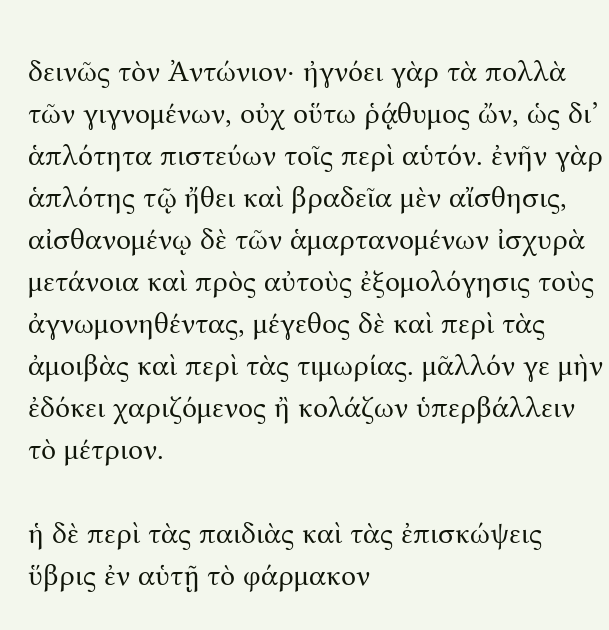δεινῶς τὸν Ἀντώνιον· ἠγνόει γὰρ τὰ πολλὰ τῶν γιγνομένων, οὐχ οὕτω ῥᾴθυμος ὤν, ὡς δι’ ἁπλότητα πιστεύων τοῖς περὶ αὑτόν. ἐνῆν γὰρ ἁπλότης τῷ ἤθει καὶ βραδεῖα μὲν αἴσθησις, αἰσθανομένῳ δὲ τῶν ἁμαρτανομένων ἰσχυρὰ μετάνοια καὶ πρὸς αὐτοὺς ἐξομολόγησις τοὺς ἀγνωμονηθέντας, μέγεθος δὲ καὶ περὶ τὰς ἀμοιβὰς καὶ περὶ τὰς τιμωρίας. μᾶλλόν γε μὴν ἐδόκει χαριζόμενος ἢ κολάζων ὑπερβάλλειν τὸ μέτριον.

ἡ δὲ περὶ τὰς παιδιὰς καὶ τὰς ἐπισκώψεις ὕβρις ἐν αὑτῇ τὸ φάρμακον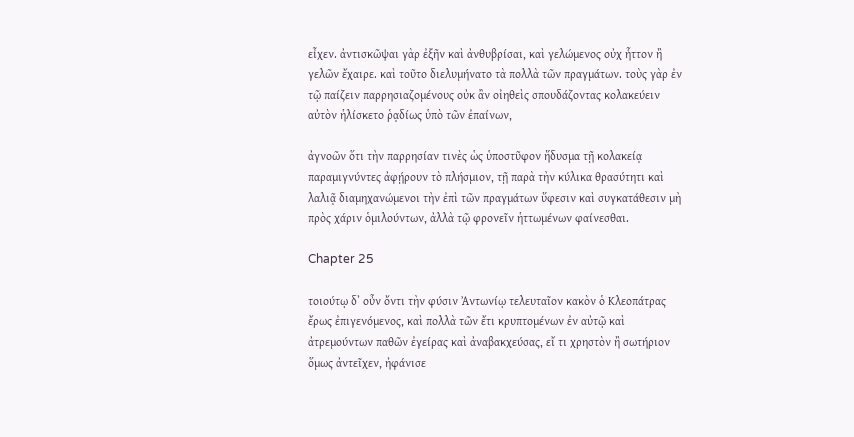εἶχεν. ἀντισκῶψαι γὰρ ἐξῆν καὶ ἀνθυβρίσαι, καὶ γελώμενος οὐχ ἧττον ἢ γελῶν ἔχαιρε. καὶ τοῦτο διελυμήνατο τὰ πολλὰ τῶν πραγμάτων. τοὺς γὰρ ἐν τῷ παίζειν παρρησιαζομένους οὐκ ἂν οἰηθεὶς σπουδάζοντας κολακεύειν αὐτὸν ἡλίσκετο ῥᾳδίως ὑπὸ τῶν ἐπαίνων,

ἀγνοῶν ὅτι τὴν παρρησίαν τινὲς ὡς ὑποστῦφον ἥδυσμα τῇ κολακείᾳ παραμιγνύντες ἀφῄρουν τὸ πλήσμιον, τῇ παρὰ τὴν κύλικα θρασύτητι καὶ λαλιᾷ διαμηχανώμενοι τὴν ἐπὶ τῶν πραγμάτων ὕφεσιν καὶ συγκατάθεσιν μὴ πρὸς χάριν ὁμιλούντων, ἀλλὰ τῷ φρονεῖν ἡττωμένων φαίνεσθαι.

Chapter 25

τοιούτῳ δʼ οὖν ὄντι τὴν φύσιν Ἀντωνίῳ τελευταῖον κακὸν ὁ Κλεοπάτρας ἔρως ἐπιγενόμενος, καὶ πολλὰ τῶν ἔτι κρυπτομένων ἐν αὐτῷ καὶ ἀτρεμούντων παθῶν ἐγείρας καὶ ἀναβακχεύσας, εἴ τι χρηστὸν ἢ σωτήριον ὅμως ἀντεῖχεν, ἠφάνισε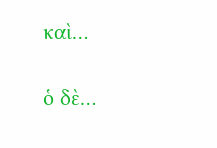καὶ…

ὁ δὲ…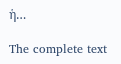ἡ…

The complete text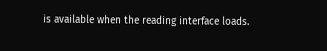is available when the reading interface loads.